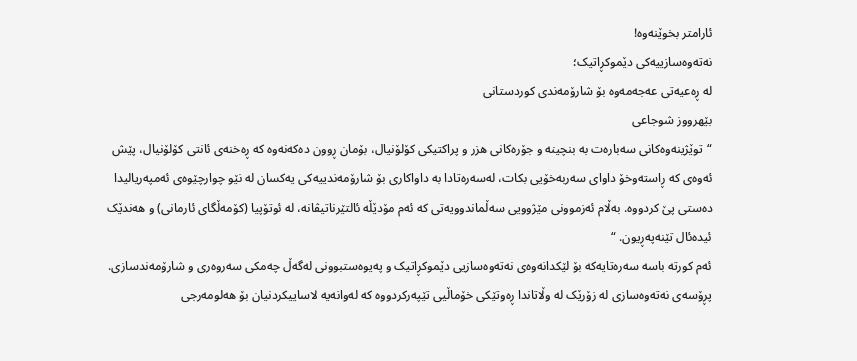ئارامتر بخوێنەوە!
نەتەوەسازییەکی دێموکڕاتیک؛
لە ڕەعیەتی عەجەمەوە بۆ شارۆمەندی کوردستانی
بێهرووز شوجاعی
“توێژینەوەکانی سەبارەت بە بنچینە و جۆرەکانی هزر و پراکتیکی کۆلۆنیال، بۆمان ڕوون دەکەنەوە کە ڕەخنەی ئانتی کۆلۆنیال، پێش ئەوەی کە ڕاستەوخۆ داوای سەربەخۆیی بکات، لەسەرەتادا بە داواکاری بۆ شارۆمەندییەکی یەکسان لە نێو چوارچێوەی ئەمپەریالیدا دەستی پێ کردووە. بەڵام ئەزموونی مێژوویی سەڵماندوویەتی کە ئەم مۆدێڵە ئالتێرناتیڤانە، لە ئوتۆپیا (کۆمەڵگای ئارمانی) و هەندێک ئیدەئال تێنەپەڕیون. “
ئەم کورتە باسە سەرەتایەکە بۆ لێکدانەوەی نەتەوەسازیی دێموکڕاتیک و پەیوەستبوونی لەگەڵ چەمکی سەروەری و شارۆمەندسازی. پڕۆسەی نەتەوەسازی لە زۆرێک لە وڵاتاندا ڕەوتێکی خۆماڵیی تێپەرکردووە کە لەوانەیە لاساییکردنیان بۆ هەلومەرجی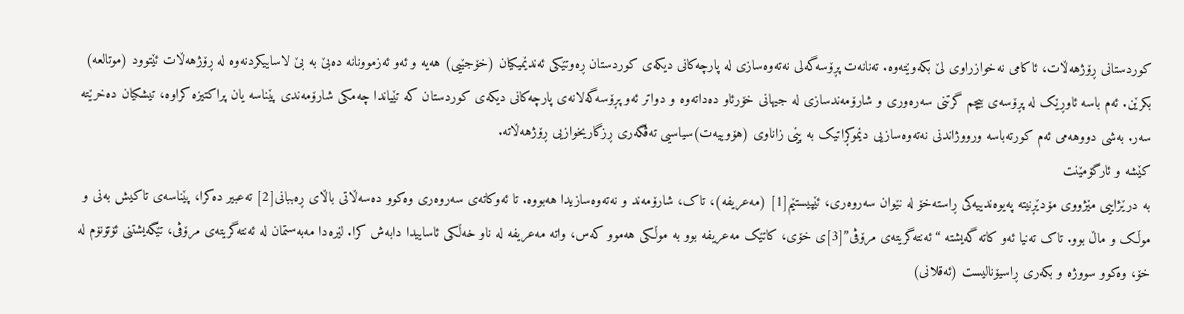کوردستانی ڕۆژهەڵات، ئاکامی نەخوازراوی لێ بکەوێتەوە. تەنانەت پڕۆسەگەلی نەتەوەسازی لە پارچەکانی دیکەی کوردستان ڕەوتێکی ئەندێمیکیان (خۆجێیی) هەیە و ئەو ئەزموونانە دەبێ بە بێ لاساییکردنەوە لە ڕۆژهەڵات ئێتوود (موتالعە) بکرێن. ئەم باسە ئاوڕێک لە پڕۆسەی بیچم گرتنی سەرەوری و شارۆمەندسازی لە جیهانی خۆرئاو دەداتەوە و دواتر ئەو پڕۆسەگەلانەی پارچەکانی دیکەی کوردستان کە تێیاندا چەمکی شارۆمەندی پێناسە یان پراکتیزە کراوە، تیشکیان دەخرێتە سەر. بەشی دووهەمی ئەم کورتەباسە ورووژاندنی نەتەوەسازیی دێموکڕاتیک بە پێی زاناوی (هۆوییەت)سیاسیی تەڤگەری ڕزگاریخوازیی ڕۆژهەڵاتە.
کێشە و ئارگۆمێنت
بە درێژاییی مێژووی مۆدێڕنیتە پەیوەندییەکی ڕاستەخۆ لە نێوان سەروەری، ئێپیستێم[1] (مەعریفە)، تاک، شارۆمەند و نەتەوەسازیدا هەبووە. تا ئەوکاتەی سەروەری وەکوو دەسەڵاتی باڵای ڕەببانی[2] تەعبیر دەکرا، پێناسەی تاکیش بەنی و موڵک و ماڵ بوو. تاک تەنیا ئەو کاتە گەیشتە “ئەنتەگریتەی مرۆڤی”[3]ی خۆی، کاتێک مەعریفە بوو بە موڵکی هەموو کەس، واتە مەعریفە لە ناو خەڵکی ئاساییدا دابەش کرا. لێرەدا مەبەستمان لە ئەنتەگریتەی مرۆڤی، تێگەیشتنی ئۆتۆنۆم لە خۆ، وەکوو سووژە و بکەری ڕاسیۆنالیست (ئەقلانی)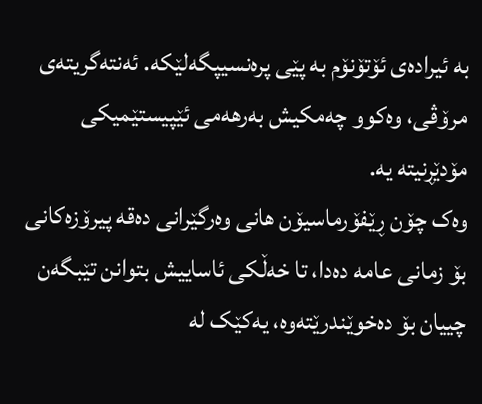بە ئیرادەی ئۆتۆنۆم بە پێی پرەنسیپگەلێکە. ئەنتەگریتەی مرۆڤی، وەکوو چەمکیش بەرهەمی ئێپیستێمیکی مۆدێڕنیتە یە.
وەک چۆن ڕێفۆرماسیۆن هانی وەرگێرانی دەقە پیرۆزەکانی بۆ زمانی عامە دەدا، تا خەڵکی ئاساییش بتوانن تێبگەن چییان بۆ دەخوێندرێتەوە، یەکێک لە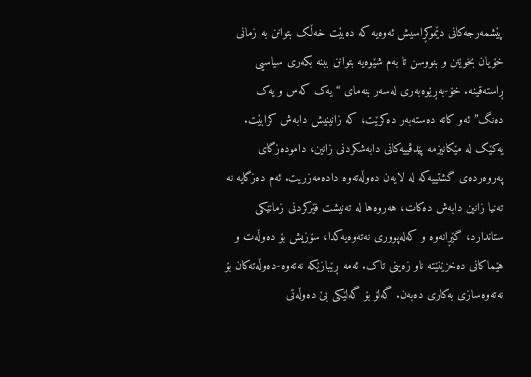پێشمەرجەکانی دێموکڕاسیش ئەوەیە کە دەبێت خەڵک بتوانن بە زمانی خۆیان بخوێنن و بنووسن تا بەم شێوەیە بتوانن ببنە بکەری سیاسیی ڕاستەقینە. خۆ-بەڕێوەبەری لەسەر بنەمای “یەک کەس و یەک دەنگ” ئەو کاتە دەستەبەر دەکرێت، کە زانینیش دابەش کرابێت. یەکێک لە مێکانیزمە پێدڤییەکانی دابەشکردنی زانین، دامودەزگای پەروەردەی گشتییەکە لە لایەن دەوڵەتەوە دادەمەزریت. ئەم دەزگایە نە تەنیا زانین دابەش دەکات، هەروەها لە تەنیشت فێرکردنی زمانێکی ستاندارد، گێڕانەوە و کەلەپووری نەتەوەیەکدا، سۆزیش بۆ دەوڵەت و هێماکانی دەخزێنێتە ناو زەینی تاک. ئەمە ڕێبازێکە نەتەوە-دەوڵەتەکان بۆ نەتەوەسازی بەکاری دەبەن. گەلۆ بۆ گەلێکی بێ دەوڵەتی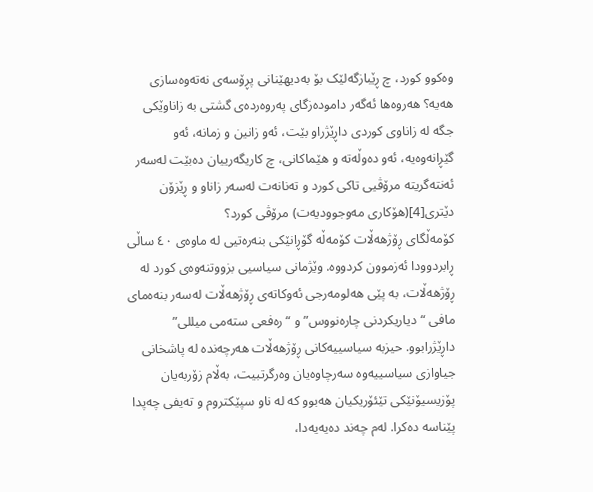وەکوو کورد، چ ڕێبازگەلێک بۆ بەدیهێنانی پڕۆسەی نەتەوەسازی هەیە؟ هەروەها ئەگەر دامودەزگای پەروەردەی گشتی بە زاناوێکی جگە لە زاناوی کوردی داڕێژراو بێت، ئەو زانین و زمانە، ئەو گێڕانەوەیە، ئەو دەوڵەتە و هێماکانی، چ کاریگەرییان دەبێت لەسەر ئەنتەگریتە مرۆڤیی تاکی کورد و تەنانەت لەسەر زاناو و ڕێزۆن دێتری[4](هۆکاری مەوجوودیەت) مرۆڤی کورد؟
کۆمەڵگای ڕۆژهەڵات کۆمەڵە گۆڕانێکی بنەرەتیی لە ماوەی ٤٠ ساڵی ڕابردوودا ئەزموون کردووە. وێژمانی سیاسیی بزووتنەوەی کورد لە ڕۆژهەڵات، بە پێی هەلومەرجی ئەوکاتەی ڕۆژهەڵات لەسەر بنەەمای مافی “دیاریکردنی چارەنووس” و “رەفعی ستەمی میللی” داڕێژرابوو. حیزبە سیاسییەکانی ڕۆژهەڵات هەرچەندە لە پاشخانی جیاوازی سیاسییەوە سەرچاوەیان وەرگرتبیت، بەڵام زۆربەیان پۆزیسیۆنێکی تێئۆریکیان هەبوو کە لە ناو سپێکتروم و تەیفی چەپدا پێناسە دەکرا. لەم چەند دەیەیەدا،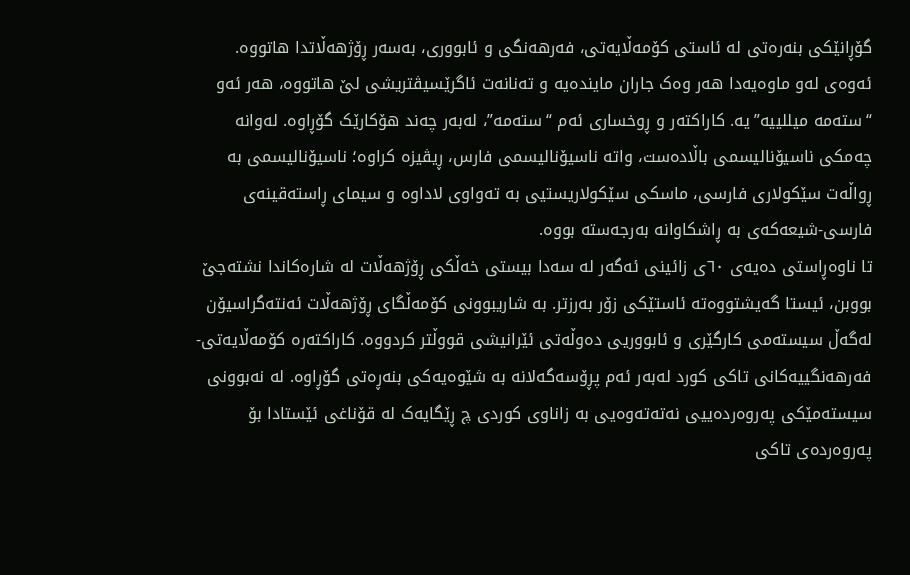گۆڕانێکی بنەرەتی لە ئاستی کۆمەڵایەتی، فەرهەنگی و ئابووری، بەسەر ڕۆژهەڵاتدا هاتووە. ئەوەی لەو ماوەیەدا هەر وەک جاران مایندەیە و تەنانەت ئاگرێسیڤتریشی لێ هاتووە، هەر ئەو “ستەمە میللییە”یە. کاراکتەر و ڕوخساری ئەم “ستەمە”، لەبەر چەند هۆکارێک گۆڕاوە. لەوانە چەمکی ناسیۆنالیسمی باڵادەست، واتە ناسیۆنالیسمی فارس، ڕیڤیزە کراوە؛ ناسیۆنالیسمی بە ڕواڵەت سێکولاری فارسی، ماسکی سێکولاریستیی بە تەواوی لاداوە و سیمای ڕاستەقینەی فارسی-شیعەکەی بە ڕاشکاوانە بەرجەستە بووە.
تا ناوەڕاستی دەیەی ٦٠ی زائینی ئەگەر لە سەدا بیستی خەڵکی ڕۆژهەڵات لە شارەکاندا نشتەجێ بووبن، ئیستا گەیشتووەتە ئاستێکی زۆر بەرزتر. بە شاریبوونی کۆمەڵگای ڕۆژهەڵات ئەنتەگراسیۆن لەگەڵ سیستەمی کارگێری و ئابووریی دەوڵەتی ئێرانیشی قووڵتر کردووە. کاراکتەرە کۆمەڵایەتی-فەرهەنگییەکانی تاکی کورد لەبەر ئەم پڕۆسەگەلانە بە شێوەیەکی بنەڕەتی گۆڕاوە. لە نەبوونی سیستەمێکی پەروەردەییی نەتەتەوەیی بە زاناوی کوردی چ ڕێگایەک لە قۆناغی ئێستادا بۆ پەروەردەی تاکی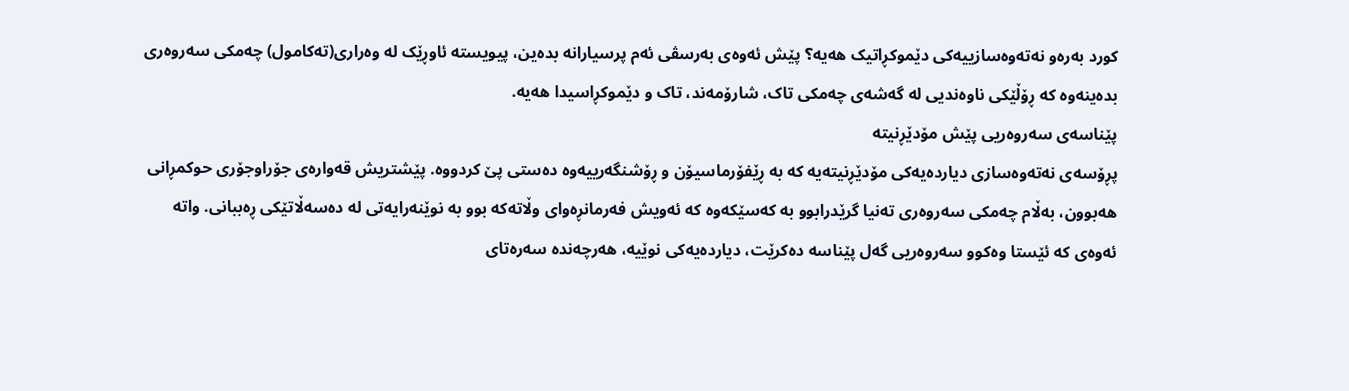کورد بەرەو نەتەوەسازییەکی دێموکڕاتیک هەیە؟ پێش ئەوەی بەرسڤی ئەم پرسیارانە بدەین، پیویستە ئاوڕێک لە وەراری(تەکامول) چەمکی سەروەری بدەینەوە کە ڕۆڵێکی ناوەندیی لە گەشەی چەمکی تاک، شارۆمەند، تاک و دێموکڕاسیدا هەیە.
پێناسەی سەروەریی پێش مۆدێڕنیتە
پڕۆسەی نەتەوەسازی دیاردەیەکی مۆدێڕنیتەیە کە بە ڕێفۆرماسیۆن و ڕۆشنگەرییەوە دەستی پێ کردووە. پێشتریش قەوارەی جۆراوجۆری حوکمڕانی هەبوون، بەڵام چەمکی سەروەری تەنیا گرێدرابوو بە کەسێکەوە کە ئەویش فەرمانڕەوای وڵاتەکە بوو بە نوێنەرایەتی لە دەسەڵاتێکی ڕەببانی. واتە ئەوەی کە ئێستا وەکوو سەروەریی گەل پێناسە دەکرێت، دیاردەیەکی نوێیە، هەرچەندە سەرەتای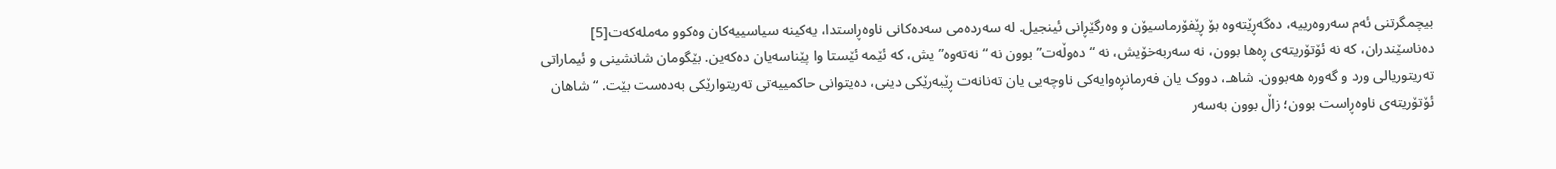بیچمگرتنی ئەم سەروەرییە، دەگەڕێتەوە بۆ ڕێفۆرماسیۆن و وەرگێڕانی ئینجیل. لە سەردەمی سەدەکانی ناوەڕاستدا، یەکینە سیاسییەکان وەکوو مەملەکەت[5] دەناسێندران، کە نە ئۆتۆریتەی ڕەها بوون، نە سەربەخۆیش، نە “دەوڵەت” بوون نە “نەتەوە”یش، کە ئێمە ئێستا وا پێناسەیان دەکەین. بێگومان شانشینی و ئیماراتی تەریتوریالی ورد و گەورە هەبوون. شاهـ، دووک یان فەرمانڕەوایەکی ناوچەیی یان تەنانەت ڕێبەرێکی دینی، دەیتوانی حاکمییەتی تەریتوارێکی بەدەست بێت. “شاهان ئۆتۆریتەی ناوەڕاست بوون؛ زاڵ بوون بەسەر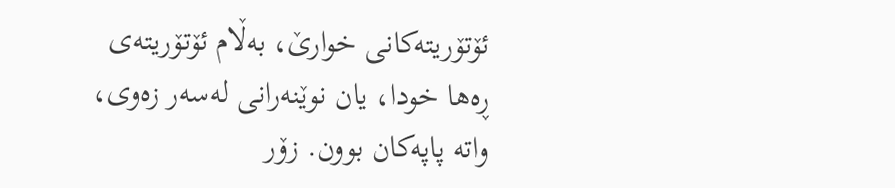ئۆتۆریتەکانی خوارێ، بەڵام ئۆتۆریتەی ڕەها خودا، یان نوێنەرانی لەسەر زەوی، واتە پاپەکان بوون. زۆر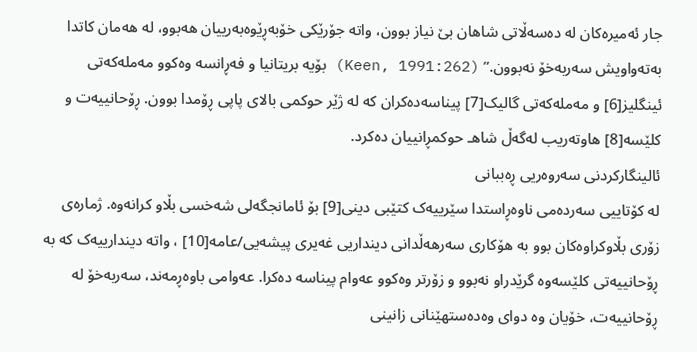جار ئەمیرەکان لە دەسەڵاتی شاهان بێ نیاز بوون، واتە جۆرێکی خۆبەڕێوەبەرییان هەبوو، لە هەمان کاتدا بەتەواویش سەربەخۆ نەبوون.” (Keen, 1991:262) بۆیە بریتانیا و فەڕانسە وەکوو مەملەکەتی ئینگلیز[6] و مەملەکەتی گالیک[7] پیناسەدەکران کە لە ژێر حوکمی بالای پاپی ڕۆمدا بوون. ڕۆحانییەت و کلێسە[8] هاوتەریب لەگەڵ شاهـ حوکمڕانییان دەکرد.
ئالینگارکردنی سەروەریی ڕەببانی
لە کۆتاییی سەردەمی ناوەڕاستدا سێرییەک کتێبی دینی[9] بۆ ئامانجگەلی شەخسی بڵاو کرانەوە. ژمارەی زۆری بڵاوکراوەکان بوو بە هۆکاری سەرهەڵدانی دینداریی غەیری پیشەیی/عامە[10] ، واتە دیندارییەک کە بە ڕۆحانییەتی کلێسەوە گرێدراو نەبوو و زۆرتر وەکوو عەوام پیناسە دەکرا. عەوامی باوەڕمەند، سەربەخۆ لە ڕۆحانییەت، خۆیان وە دوای وەدەستهێنانی زانینی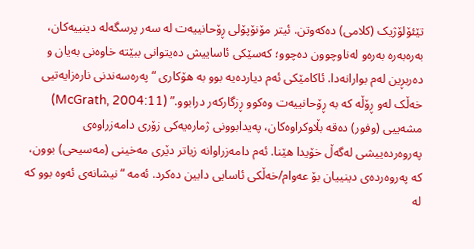تێئۆلۆژیک (کلامی) دەکەوتن. ئیتر مۆنۆپۆلی ڕۆحانییەت لە سەر پرسگەلە دینییەکان، بەرەبەرە بەرەو لەناوچوون دەچوو؛ کەسێکی ئاساییش دەیتوانی ببێتە خاوەنی بەیان و دەربڕین لەم بوارانەدا. ئاکامێکی ئەم دیاردەیە بوو بە هۆکاری “پەرەسەندنی نارەزایەتیی خەڵک لەو ڕۆڵە کە بە ڕۆحانییەت وەکوو ڕزگارکەر درابوو.” (McGrath, 2004:11) مشەییی (وفور) دەقە بڵاوکراوەکان، پەیدابوونی ژمارەیەکی زۆری دامەزراوەی پەروەردەییشی لەگەڵ خۆیدا هێنا. ئەم دامەزراوانە زیاتر دێری مەخینی (مەسیحی) بوون، کە پەروەردەی دینییان بۆ عەوام/خەڵکی ئاسایی دابین دەکرد. ئەمە “نیشانەی ئەوە بوو کە لە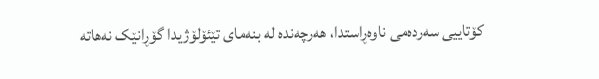کۆتاییی سەردەمی ناوەڕاستدا، هەرچەندە لە بنەمای تێئۆلۆژیدا گۆڕانێک نەهاتە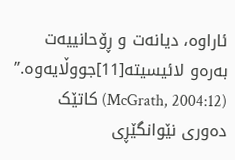ئاراوە، دیانەت و ڕۆحانییەت بەرەو لائیسیتە[11]جووڵایەوە.” (McGrath, 2004:12) کاتێک دەوری نێوانگێڕی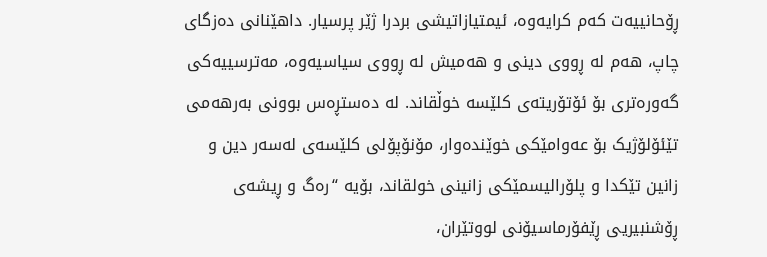ڕۆحانییەت کەم کرایەوە، ئیمتیازاتیشی بردرا ژێر پرسیار. داهێنانی دەزگای چاپ، هەم لە ڕووی دینی و هەمیش لە ڕووی سیاسیەوە، مەترسییەکی گەورەتری بۆ ئۆتۆریتەی کلێسە خوڵقاند. لە دەستڕەس بوونی بەرهەمی تێئۆلۆژیک بۆ عەوامێکی خوێندەوار، مۆنۆپۆلی کلێسەی لەسەر دین و زانین تێکدا و پلۆرالیسمێکی زانینی خولقاند، بۆیە “رەگ و ڕیشەی ڕۆشنبیریی ڕێفۆرماسیۆنی لووتێران،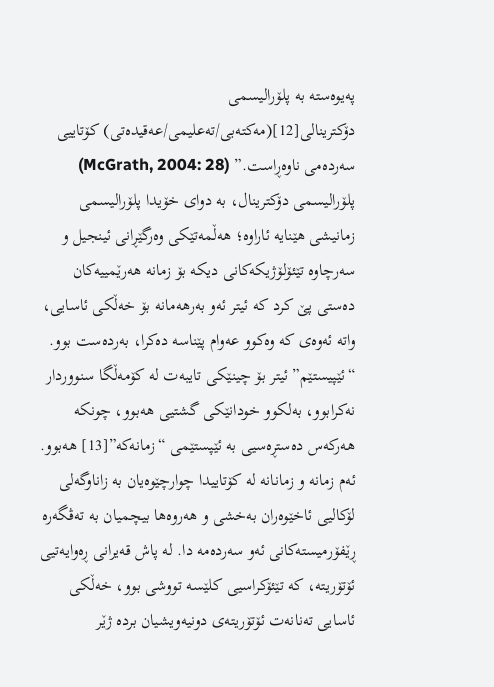پەیوەستە بە پلۆرالیسمی دۆکترینالی[12](مەکتەبی/تەعلیمی/عەقیدەتی) کۆتاییی سەردەمی ناوەڕاست.” (McGrath, 2004: 28) پلۆرالیسمی دۆکترینال، بە دوای خۆیدا پلۆرالیسمی زمانیشی هێنایە ئاراوە؛ هەڵمەتێکی وەرگێڕانی ئینجیل و سەرچاوە تێئۆلۆژیکەکانی دیکە بۆ زمانە هەرێمییەکان دەستی پێ کرد کە ئیتر ئەو بەرهەمانە بۆ خەڵکی ئاسایی، واتە ئەوەی کە وەکوو عەوام پێناسە دەکرا، بەردەست بوو. “ئێپیستێم” ئیتر بۆ چینێکی تایبەت لە کۆمەڵگا سنووردار نەکرابوو، بەلکوو خودانێکی گشتیی هەبوو، چونکە هەرکەس دەستڕەسیی بە ئێپستێمی “زمانەکە”[13] هەبوو. ئەم زمانە و زمانانە لە کۆتاییدا چوارچێوەیان بە زاناوگەلی لۆکالیی ئاخێوەران بەخشی و هەروەها بیچمیان بە تەڤگەرە ڕێفۆرمیستەکانی ئەو سەردەمە دا. لە پاش قەیرانی ڕەوایەتیی ئۆتۆریتە، کە تێئۆکراسیی کلێسە تووشی بوو، خەڵکی ئاسایی تەنانەت ئۆتۆریتەی دونیەویشیان بردە ژێر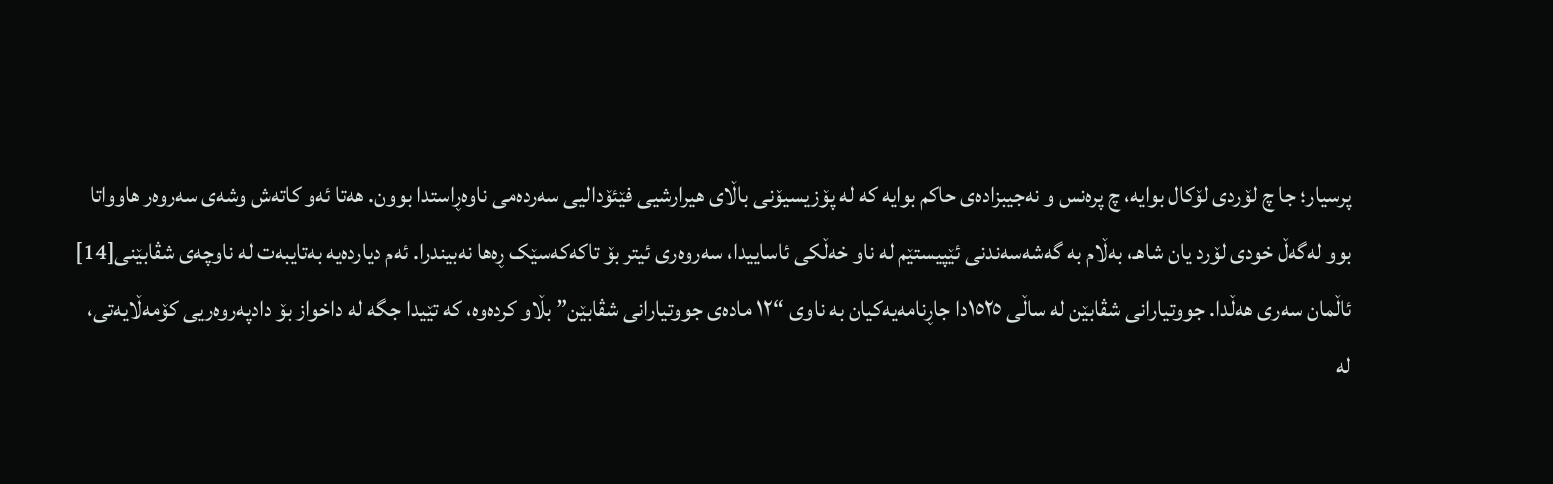پرسیار؛ جا چ لۆردی لۆکال بوایە، چ پرەنس و نەجیبزادەی حاکم بوایە کە لە پۆزیسیۆنی باڵای هیرارشیی فێئۆدالیی سەردەمی ناوەڕاستدا بوون. هەتا ئەو کاتەش وشەی سەروەر هاوواتا بوو لەگەڵ خودی لۆرد یان شاهـ، بەڵام بە گەشەسەندنی ئێپیستێم لە ناو خەڵکی ئاساییدا، سەروەری ئیتر بۆ تاکەکەسێک ڕەها نەبیندرا. ئەم دیاردەیە بەتایبەت لە ناوچەی شڤابێنی[14] ئاڵمان سەری هەڵدا. جووتیارانی شڤابێن لە ساڵی ١٥٢٥دا جاڕنامەیەکیان بە ناوی “١٢ مادەی جووتیارانی شڤابێن” بڵاو کردەوە، کە تێیدا جگە لە داخواز بۆ دادپەروەریی کۆمەڵایەتی، لە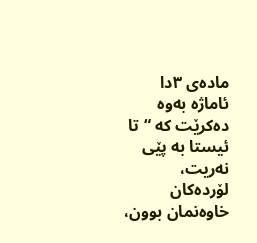مادەی ٣دا ئاماژە بەوە دەکرێت کە “تا ئیستا بە پێی نەریت، لۆردەکان خاوەنمان بوون،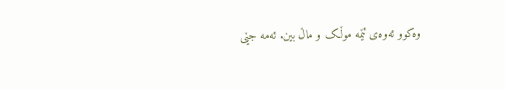وەکوو ئەوەی ئێمە موڵک و ماڵ بین. ئەمە جێی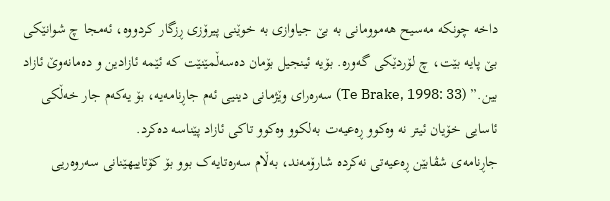داخە چونکە مەسیح هەموومانی بە بێ جیاوازی بە خوێنی پیرۆزی ڕزگار کردووە، ئەمجا چ شوانێکی بێ پایە بێت، چ لۆردێکی گەورە. بۆیە ئینجیل بۆمان دەسەڵمێنێت کە ئێمە ئازادین و دەمانەوێ ئازاد بین.” (Te Brake, 1998: 33) سەرەرای وێژمانی دینیی ئەم جاڕنامەیە، بۆ یەکەم جار خەڵکی ئاسایی خۆیان ئیتر نە وەکوو ڕەعیەت بەلکوو وەکوو تاکی ئازاد پێناسە دەکرد.
جاڕنامەی شڤابێن ڕەعیەتی نەکردە شارۆمەند، بەڵام سەرەتایەک بوو بۆ کۆتاییهێنانی سەروەریی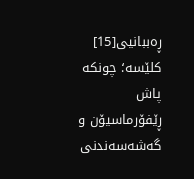ڕەببانیی[15] کلێسە؛ چونکە پاش ڕێفۆرماسیۆن و گەشەسەندنی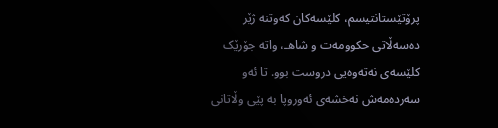پرۆتێستانتیسم، کلێسەکان کەوتنە ژێر دەسەڵاتی حکوومەت و شاهـ، واتە جۆرێک کلێسەی نەتەوەیی دروست بوو. تا ئەو سەردەمەش نەخشەی ئەوروپا بە پێی وڵاتانی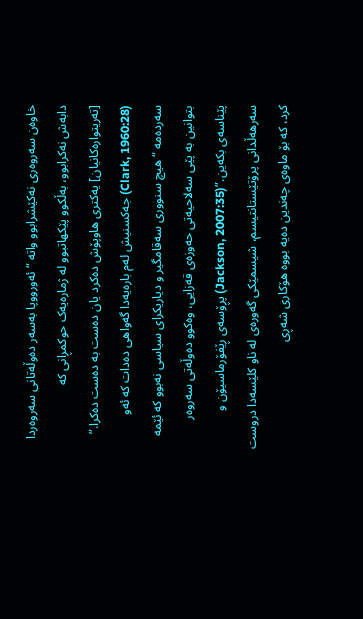خاوەن سەروەری نەکێشرابوو واتە “ئەورووپا بەسەر دەوڵەتانی سەروەردا دابەش نەکرابوو، بەڵکوو پێکهاتبوو لە ژمارەیەک حوکمڕانی کە [تەریتوارەکانیان] یەکتری هاوپۆش دەکرد یان دەست بە دەست دەکرا.” (Clark, 1960:28) جەکسنیش لەم بارەیەدا گەواهی دەدات کە ئەو سەردەمە “هیچ سنووری سەقامگیر و دیاریکرای سیاسی نەبوو کە ئێمە بتوانین بە پێی سەلاحیەتی حەوزەی قەزایی، وەکوو دەوڵەتی سەروەر پێناسەی بکەین.”(Jackson, 2007:35) پڕۆسەی ڕێفۆرماسیۆن و سەرهەڵدانی پرۆتێستانتیسم، شیسمێکی گەورەی لە ناو کلێسەدا دروست کرد، کە بۆ ماوەی چەندین دەیە بووە هۆکاری شەڕی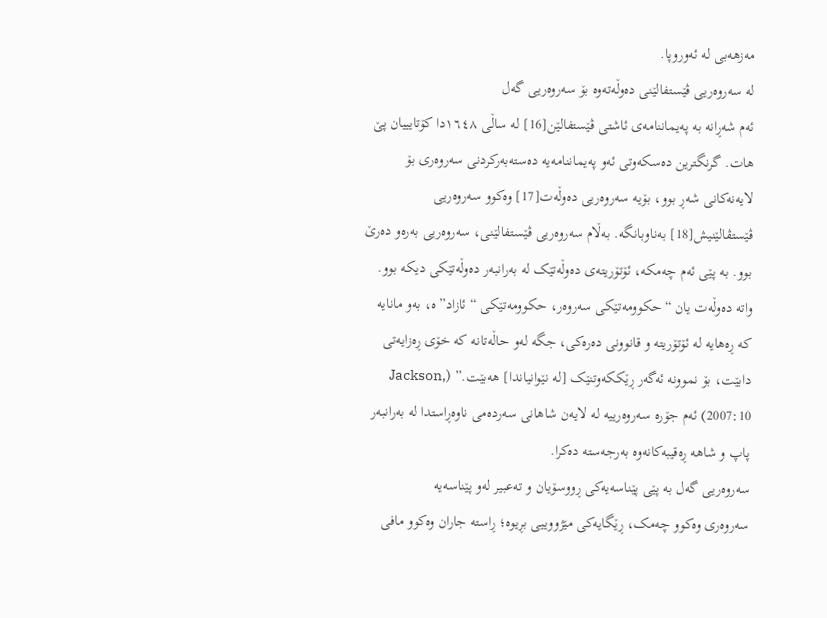مەزهەبی لە ئەوروپا.
لە سەروەریی ڤێستفالێنی دەوڵەتەوە بۆ سەروەریی گەل
ئەم شەڕانە بە پەیماننامەی ئاشتی ڤێستفالێن[16] لە ساڵی ١٦٤٨دا کۆتایییان پێ هات. گرنگترین دەسکەوتی ئەو پەیماننامەیە دەستەبەرکردنی سەروەری بۆ لایەنەکانی شەڕ بوو، بۆیە سەروەریی دەوڵەت[17] وەکوو سەروەریی ڤێستڤالێنیش[18] بەناوبانگە. بەڵام سەروەریی ڤێستفالێنی، سەروەریی بەرەو دەرێ بوو. بە پێی ئەم چەمکە، ئۆتۆریتەی دەوڵەتێک لە بەرانبەر دەوڵەتێکی دیکە بوو. واتە دەوڵەت یان “حکوومەتێکی سەروەر، حکوومەتێکی “ئازاد”ە، بەو مانایە کە ڕەهایە لە ئۆتۆریتە و قانوونی دەرەکی، جگە لەو حاڵەتانە کە خۆی ڕەزایەتی دابێت، بۆ نموونە ئەگەر ڕێککەوتنێک [لە نێوانیاندا] هەبێت.” (Jackson, 2007:10) ئەم جۆرە سەروەرییە لە لایەن شاهانی سەردەمی ناوەڕاستدا لە بەرانبەر پاپ و شاهە ڕەقیبەکانەوە بەرجەستە دەکرا.
سەروەریی گەل بە پێی پێناسەیەکی ڕووسۆیان و تەعبیر لەو پێناسەیە
سەروەری وەکوو چەمک، ڕێگایەکی مێژووییی بڕیوە؛ ڕاستە جاران وەکوو مافی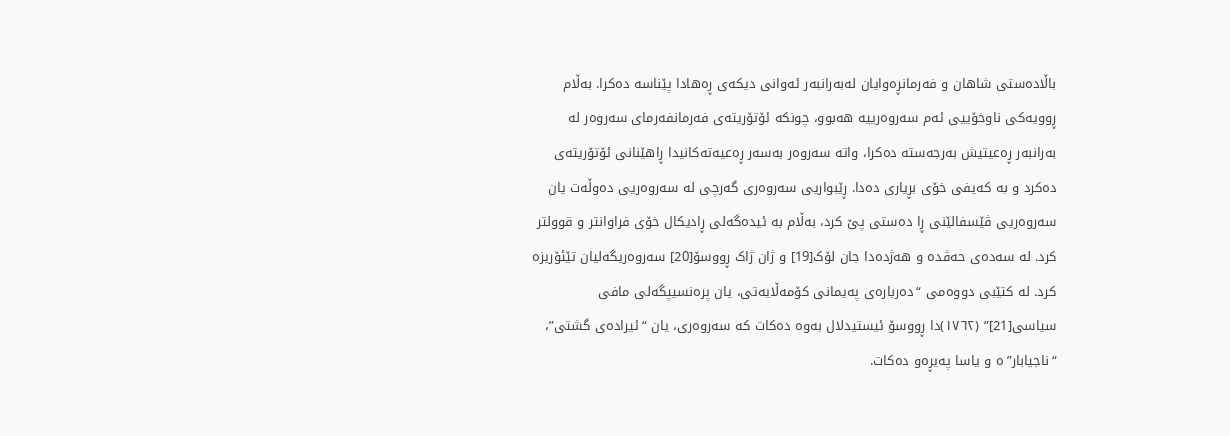باڵادەستی شاهان و فەرمانڕەوایان لەبەرانبەر ئەوانی دیکەی ڕەهادا پێناسە دەکرا. بەڵام ڕوویەکی ناوخۆییی ئەم سەروەرییە هەبوو، چونکە ئۆتۆریتەی فەرمانفەرمای سەروەر لە بەرانبەر ڕەعیتیش بەرجەستە دەکرا، واتە سەروەر بەسەر ڕەعیەتەکانیدا ڕاهێنانی ئۆتۆریتەی دەکرد و بە کەیفی خۆی بڕیاری دەدا. ڕێبواریی سەروەری گەرچی لە سەروەریی دەوڵەت یان سەروەریی ڤێسفالێنی ڕا دەستی پێ کرد، بەڵام بە ئیدەگەلی ڕادیکال خۆی فراوانتر و قوولتر کرد. لە سەدەی حەڤدە و هەژدەدا جان لۆک[19] و ژان ژاک ڕووسۆ[20] سەروەریگەلیان تێئۆریزە کرد. لە کتێبی دووەمی “دەربارەی پەیمانی کۆمەڵایەتی، یان پرەنسیپگەلی مافی سیاسی[21]” (١٧٦٢)دا ڕووسۆ ئیستیدلال بەوە دەکات کە سەروەری، یان “ئیرادەی گشتی”، “ناجیابار”ە و یاسا پەیڕەو دەکات.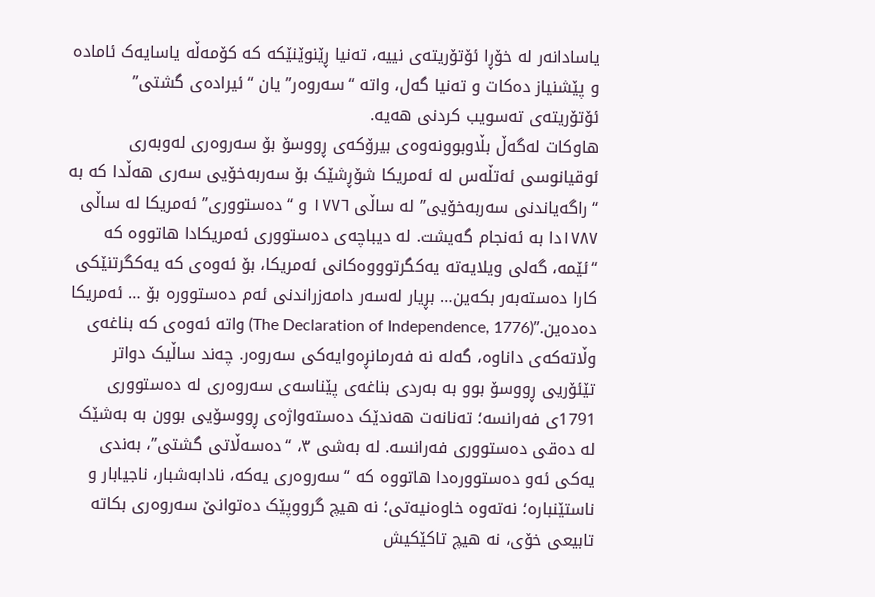یاسادانەر لە خۆڕا ئۆتۆریتەی نییە، تەنیا ڕێنوێنێکە کە کۆمەڵە یاسایەک ئامادە و پێشنیاز دەکات و تەنیا گەل، واتە “سەروەر” یان “ئیرادەی گشتی” ئۆتۆریتەی تەسویب کردنی هەیە.
هاوکات لەگەڵ بڵاوبوونەوەی بیرۆکەی ڕووسۆ بۆ سەروەری لەوبەری ئوقیانوسی ئەتڵەس لە ئەمریکا شۆڕشێک بۆ سەربەخۆیی سەری هەڵدا کە بە “راگەیاندنی سەربەخۆیی” لە ساڵی ١٧٧٦ و “دەستووری” ئەمریکا لە ساڵی ١٧٨٧دا بە ئەنجام گەیشت. لە دیباچەی دەستووری ئەمریکادا هاتووە کە “ئێمە، گەلی ویلایەتە یەکگرتوووەکانی ئەمریکا، بۆ ئەوەی کە یەکگرتنێکی کارا دەستەبەر بکەین… بڕیار لەسەر دامەزراندنی ئەم دەستوورە بۆ … ئەمریکا دەدەین.”(The Declaration of Independence, 1776) واتە ئەوەی کە بناغەی وڵاتەکەی داناوە، گەلە نە فەرمانڕەوایەکی سەروەر. چەند ساڵیک دواتر تێئۆریی ڕووسۆ بوو بە بەردی بناغەی پێناسەی سەروەری لە دەستووری 1791ی فەرانسە؛ تەنانەت هەندێک دەستەواژەی ڕووسۆیی بوون بە بەشێک لە دەقی دەستووری فەرانسە. لە بەشی ٣، “دەسەڵاتی گشتی”، بەندی یەکی ئەو دەستوورەدا هاتووە کە “سەروەری یەکە، نادابەشبار، ناجیابار و ناستێنبارە؛ نەتەوە خاوەنیەتی؛ نە هیچ گرووپێک دەتوانێ سەروەری بکاتە تابیعی خۆی، نە هیچ تاکێکیش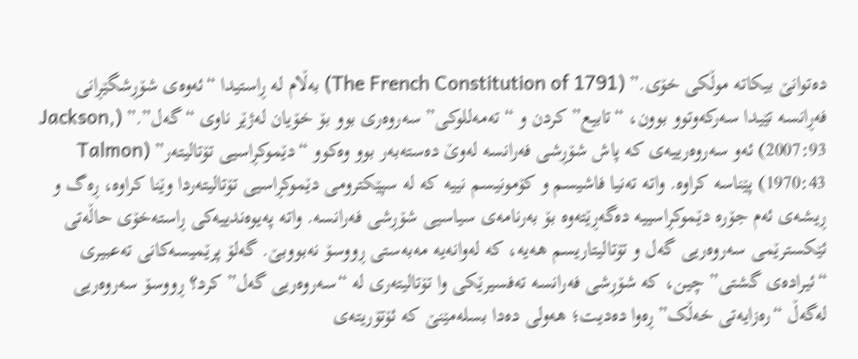دەتوانێ بیکاتە موڵکی خۆی.” (The French Constitution of 1791) بەڵام لە ڕاستیدا “ئەوەی شۆڕشگێڕانی فەڕانسە تێیدا سەرکەوتوو بوون، “تابیع” کردن و “تەمەللوکی” سەروەری بوو بۆ خۆیان لەژێر ناوی “گەل”.” (Jackson, 2007:93) ئەو سەروەرییەی کە پاش شۆڕشی فەرانسە لەوێ دەستەبەر بوو وەکوو “دێموکڕاسیی تۆتالیتەر” (Talmon 1970:43) پێناسە کراوە. واتە تەنیا فاشیسم و کۆمونیسم نییە کە لە سپێکترومی دێموکڕاسیی تۆتالیتەردا وێنا کراوە، ڕەگ و ڕیشەی ئەم جۆرە دێموکڕاسییە دەگەڕێتەوە بۆ بەرنامەی سیاسیی شۆڕشی فەرانسە. واتە پەیوەندییەکی ڕاستەخۆی حاڵەتی ئێکسترێمی سەروەریی گەل و تۆتالیتاریسم هەیە، کە لەوانەیە مەبەستی ڕووسۆ نەبووبێ. گەلۆ پرێمیسەکانی تەعبیری “ئیرادەی گشتی” چین، کە شۆڕشی فەرانسە تەفسیرێکی وا تۆتالیتەری لە “سەروەریی گەل” کرد؟ ڕووسۆ سەروەریی لەگەڵ “رەزایەتی خەڵک” ڕەوا دەدیت؛ هەولی دەدا بسلەمێنێ کە ئۆتۆریتەی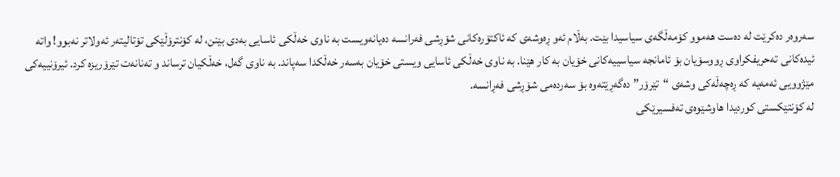سەروەر دەکرێت لە دەست هەموو کۆمەڵگەی سیاسیدا بێت. بەڵام ئەو ڕەوشەی کە ئاکتۆرەکانی شۆڕشی فەرانسە دەیانەویست بە ناوی خەڵکی ئاسایی بەدی بێنن، لە کۆنترۆڵێکی تۆتالیتەر ئەولاتر نەبوو! واتە ئیدەکانی تەحریفکراوی ڕووسۆیان بۆ ئامانجە سیاسییەکانی خۆیان بە کار هێنا. بە ناوی خەڵکی ئاسایی ویستی خۆیان بەسەر خەڵکدا سەپاند. بە ناوی گەل، خەڵکیان ترساند و تەنانەت تێرۆریزە کرد. ئیرۆنییەکی مێژوویی ئەمەیە کە ڕەچەڵەکی وشەی “تێرۆر” دەگەڕێتەوە بۆ سەردەمی شۆڕشی فەڕانسە.
لە کۆنتێکستی کوردیدا هاوشێوەی تەفسیرێکی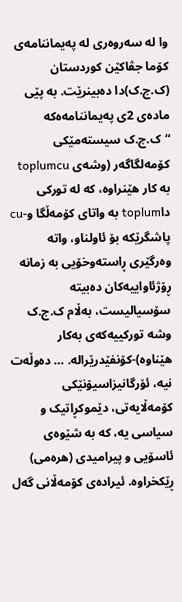وا لە سەروەری لە پەیماننامەی کۆما جڤاکێن کوردستان (ک.ج.ک)دا دەبینرێت. بە پێی مادەی 2ی پەیماننامەەکە “ک.ج.ک سیستەمێکی کۆمەلگاگەر (وشەی toplumcu بە کار هێنراوە، کە لە تورکی داtoplum بە واتای کۆمەڵگا و-cu پاشگرێکە بۆ ئاولناو، واتە وەرگێری ڕاستەوخۆیی بە زمانە ڕۆژئاواییەکان دەبیتە سۆسیالیست، بەڵام ک.ج.ک وشە تورکییەکەی بەکار هێناوە)-کۆنفێدرێرالە. … دەوڵەت نیە، ئۆرگانیزاسیۆنێکی کۆمەڵایەتی، دێموکڕاتیک و سیاسی یە، کە بە شێوەی ئاسۆیی و پیرامیدی (هرەمی) ڕێکخراوە. ئیرادەی کۆمەڵانی گەل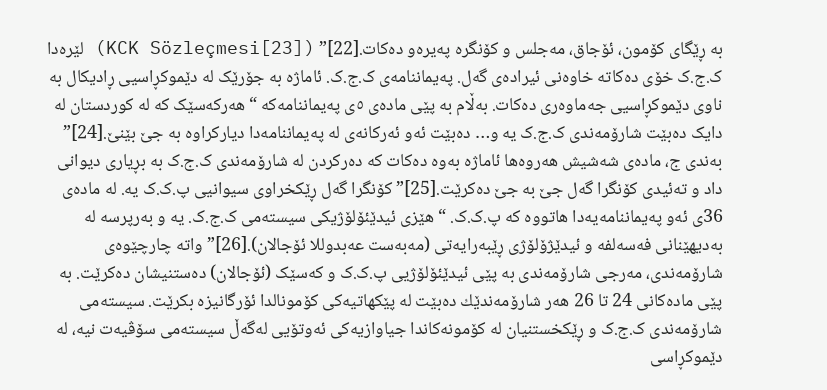بە ڕێگای کۆمون، ئۆجاق، مەجلس و کۆنگرە پەیرەو دەکات.[22]” (KCK Sözleçmesi[23]) لێرەدا ک.ج.ک خۆی دەکاتە خاوەنی ئیرادەی گەل. پەیماننامەی ک.ج.ک. ئاماژە بە جۆرێک لە دێموکڕاسیی ڕادیکال بە ناوی دێموکڕاسیی جەماوەری دەکات. بەڵام بە پێی مادەی ٥ی پەیماننامەکە “هەرکەسێک کە لە کوردستان لە دایک دەبێت شارۆمەندی ک.ج.ک یە و… دەبێت ئەو ئەرکانەی لە پەیماننامەدا دیارکراوە بە جێ بێنێ.[24]” بەندی ج، مادەی شەشیش هەروەها ئاماژە بەوە دەکات کە دەرکردن لە شارۆمەندی ک.ج.ک بە بڕیاری دیوانی داد و تەئیدی کۆنگرا گەل جێ بە جێ دەکرێت.[25]” کۆنگرا گەل ڕێکخراوی سیوانیی پ.ک.ک یە. لە مادەی 36ی ئەو پەیماننامەیەدا هاتووە کە پ.ک.ک. “هێزی ئیدێئۆلۆژیکی سیستەمی ک.ج.ک. یە و بەرپرسە لە بەدیهێنانی فەسەلفە و ئیدێژۆلۆژی ڕێبەرایەتی (مەبەست عەبدوللا ئۆجالان).[26]” واتە چارچێوەی شارۆمەندی، مەرجی شارۆمەندی بە پێی ئیدێئۆلۆژیی پ.ک.ک و کەسێک (ئۆجالان) دەستنیشان دەکرێت. بە پێی مادەکانی 24 تا 26 هەر شارۆمەندێك دەبێت لە پێکهاتیەکی کۆمونالدا ئۆرگانیزە بکرێت. سیستەمی شارۆمەندی ک.ج.ک و ڕێکخستنیان لە کۆمونەکاندا جیاوازیەکی ئەوتۆیی لەگەڵ سیستەمی سۆڤیەت نیە، لە دێموکڕاسی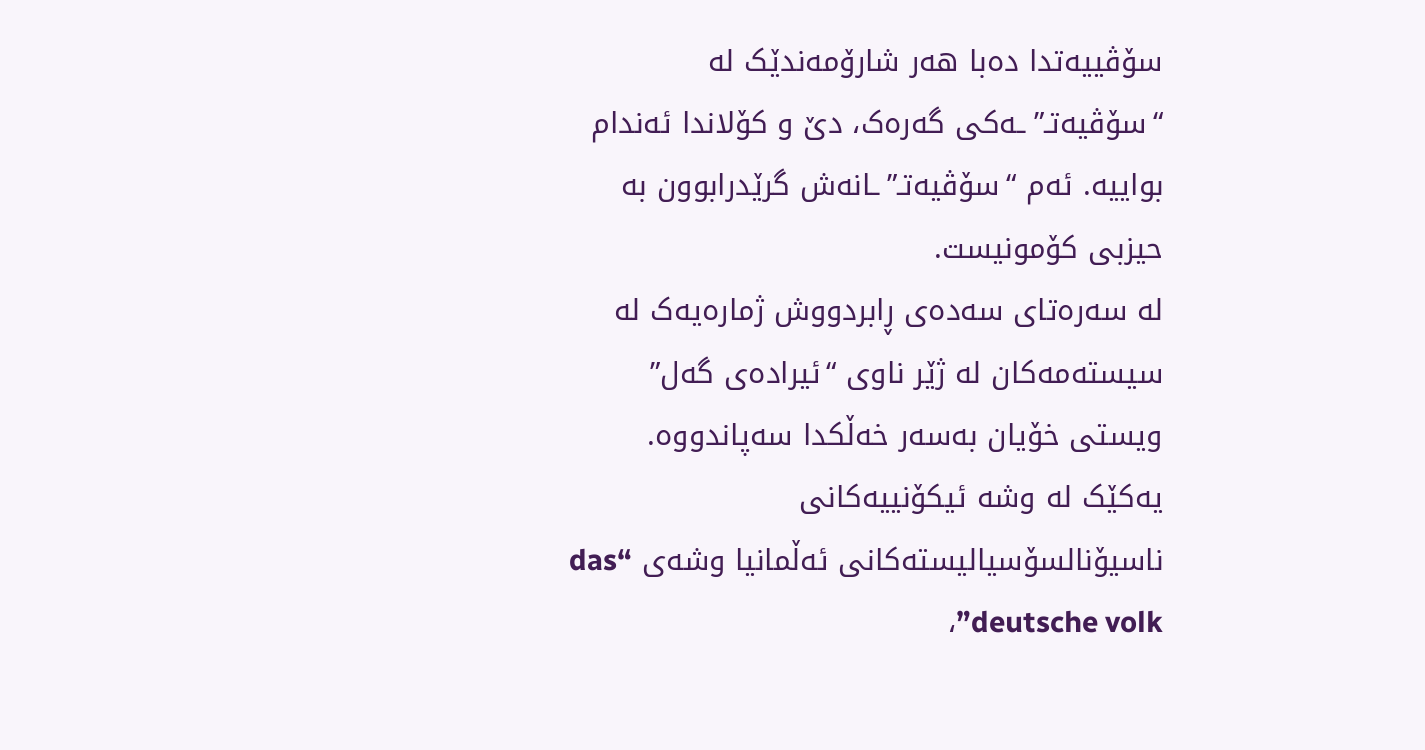سۆڤییەتدا دەبا هەر شارۆمەندێک لە “سۆڤیەتـ”ـەکی گەرەک، دێ و کۆلاندا ئەندام بواییە. ئەم “سۆڤیەتـ”ـانەش گرێدرابوون بە حیزبی کۆمونیست.
لە سەرەتای سەدەی ڕابردووش ژمارەیەک لە سیستەمەکان لە ژێر ناوی “ئیرادەی گەل” ویستی خۆیان بەسەر خەڵکدا سەپاندووە. یەکێک لە وشە ئیکۆنییەکانی ناسیۆنالسۆسیالیستەکانی ئەڵمانیا وشەی “das deutsche volk”،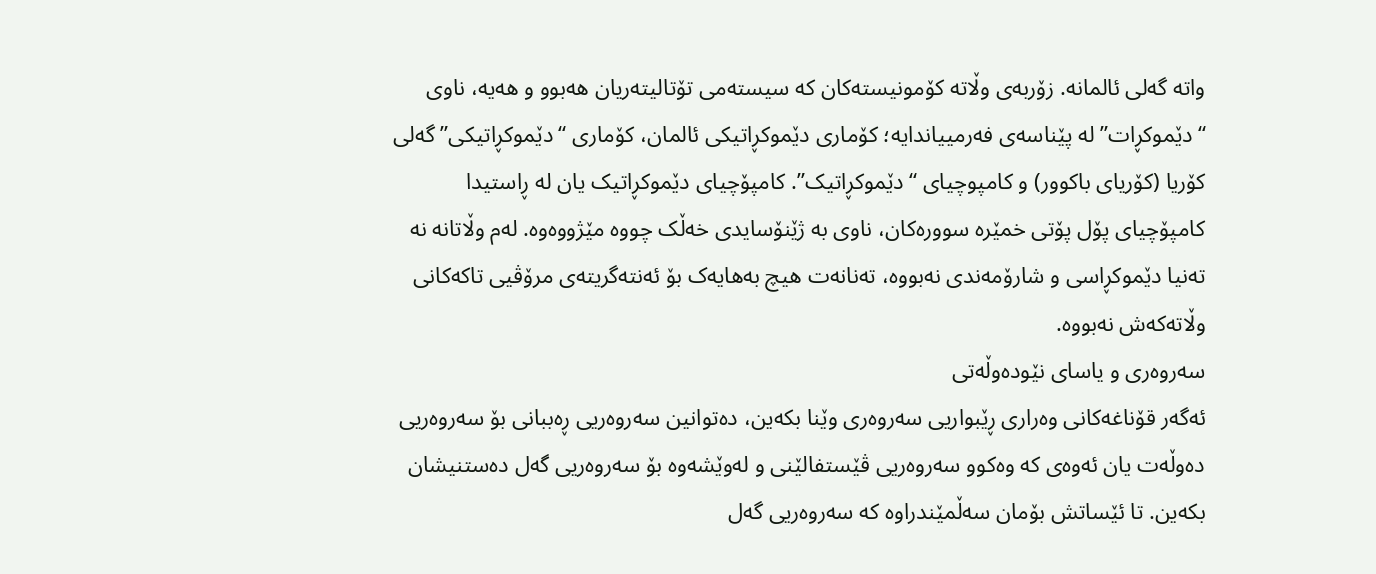واتە گەلی ئالمانە. زۆربەی وڵاتە کۆمونیستەکان کە سیستەمی تۆتالیتەریان هەبوو و هەیە، ناوی “دێموکڕات” لە پێناسەی فەرمییاندایە؛ کۆماری دێموکڕاتیکی ئالمان، کۆماری “دێموکڕاتیکی” گەلی کۆریا (کۆریای باکوور) و کامپوچیای “دێموکڕاتیک”. کامپۆچیای دێموکڕاتیک یان لە ڕاستیدا کامپۆچیای پۆل پۆتی خمێرە سوورەکان، ناوی بە ژێنۆسایدی خەڵک چووە مێژووەوە. لەم وڵاتانە نە تەنیا دێموکڕاسی و شارۆمەندی نەبووە، تەنانەت هیچ بەهایەک بۆ ئەنتەگریتەی مرۆڤیی تاکەکانی وڵاتەکەش نەبووە.
سەروەری و یاسای نێودەوڵەتی
ئەگەر قۆناغەکانی وەراری ڕێبواریی سەروەری وێنا بکەین، دەتوانین سەروەریی ڕەببانی بۆ سەروەریی دەوڵەت یان ئەوەی کە وەکوو سەروەریی ڤێستفالێنی و لەوێشەوە بۆ سەروەریی گەل دەستنیشان بکەین. تا ئێساتش بۆمان سەڵمێندراوە کە سەروەریی گەل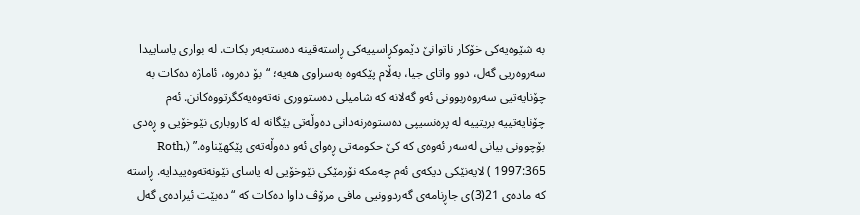بە شێوەیەکی خۆکار ناتوانێ دێموکڕاسییەکی ڕاستەقینە دەستەبەر بکات. لە بواری یاساییدا سەروەریی گەل، دوو واتای جیا، بەڵام پێکەوە بەسراوی هەیە؛ “بۆ دەروە، ئاماژە دەکات بە چۆنایەتیی سەروەربوونی ئەو گەلانە کە شامیلی دەستووری نەتەوەیەکگرتووەکانن. ئەم چۆنایەتییە بریتییە لە پرەنسیپی دەستوەرنەدانی دەوڵەتی بێگانە لە کاروباری نێوخۆیی و ڕەدی بۆچوونی بیانی لەسەر ئەوەی کە کێ حکومەتی ڕەوای ئەو دەوڵەتەی پێکهێناوە.” (Roth, 1997:365 ) لایەنێکی دیکەی ئەم چەمکە نۆرمێکی نێوخۆیی لە یاسای نێونەتەوەییدایە. ڕاستە کە مادەی 21(3)ی جاڕنامەی گەردوونیی مافی مرۆڤ داوا دەکات کە “دەبێت ئیرادەی گەل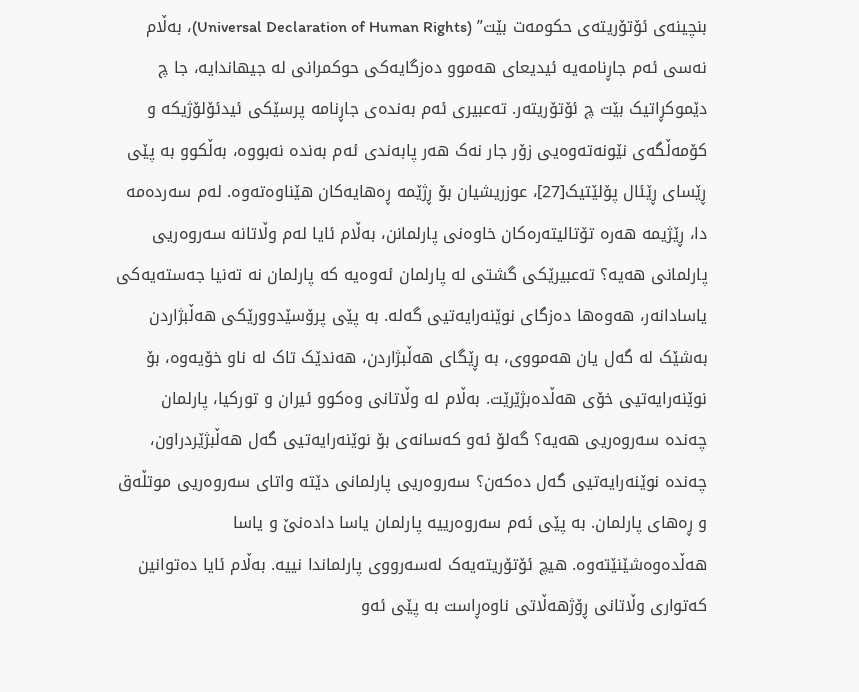بنچینەی ئۆتۆریتەی حکومەت بێت” (Universal Declaration of Human Rights)، بەڵام نەسی ئەم جاڕنامەیە ئیدیعای هەموو دەزگایەکی حوکمرانی لە جیهاندایە، جا چ دێموکڕاتیک بێت چ ئۆتۆریتەر. تەعبیری ئەم بەندەی جاڕنامە پرسێکی ئیدئۆلۆژیکە و کۆمەڵگەی نێونەتەوەیی زۆر جار نەک هەر پابەندی ئەم بەندە نەبووە، بەڵکوو بە پێی ڕێسای ڕێئال پۆلێتیک[27]، عوزریشیان بۆ ڕژێمە ڕەهایەکان هێناوەتەوە. لەم سەردەمە دا، ڕێژیمە هەرە تۆتالیتەرەکان خاوەنی پارلمانن، بەڵام ئایا لەم وڵاتانە سەروەریی پارلمانی هەیە؟ تەعبیرێکی گشتی لە پارلمان ئەوەیە کە پارلمان نە تەنیا جەستەیەکی یاسادانەر، هەوەها دەزگای نوێنەرایەتیی گەلە. بە پێی پرۆسێدوورێکی هەڵبژاردن بەشێک لە گەل یان هەمووی، بە ڕێگای هەڵبژاردن، هەندێک تاک لە ناو خۆیەوە، بۆ نوێنەرایەتیی خۆی هەڵدەبژێرێت. بەڵام لە وڵاتانی وەکوو ئیران و تورکیا، پارلمان چەندە سەروەریی هەیە؟ گەلۆ ئەو کەسانەی بۆ نوێنەرایەتیی گەل هەڵبژێردراون، چەندە نوێنەرایەتیی گەل دەکەن؟ سەروەریی پارلمانی دێتە واتای سەروەریی موتڵەق و ڕەهای پارلمان. بە پێی ئەم سەروەرییە پارلمان یاسا دادەنێ و یاسا هەڵدەوەشێنێتەوە. هیچ ئۆتۆریتەیەک لەسەرووی پارلماندا نییە. بەڵام ئایا دەتوانین کەتواری وڵاتانی ڕۆژهەڵاتی ناوەڕاست بە پێی ئەو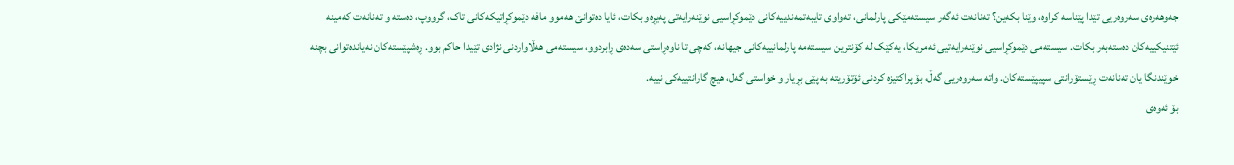جەوهەرەی سەروەریی تێدا پێناسە کراوە، وێنا بکەین؟ تەنانەت ئەگەر سیستەمێکی پارلمانی، تەواوی تایبەتمەندییەکانی دێموکڕاسیی نوێنەرایەتی پەیڕەو بکات، ئایا دەتوانێ هەموو مافە دێموکڕاتیکەکانی تاک، گرووپ، دەستە و تەنانەت کەمینە ئێتنیکییەکان دەستەبەر بکات. سیستەمی دێموکڕاسیی نوێنەرایەتیی ئەمریکا، یەکێک لە کۆنترین سیستەمە پارلمانییەکانی جیهانە، کەچی تا ناوەڕاستی سەدەی ڕابردوو، سیستەمی هەڵاواردنی نژادی تێیدا حاکم بوو. ڕەشپێستەکان نەیاندەتوانی بچنە خوێندنگا یان تەنانەت ڕێستۆرانتی سپیپێستەکان. واتە سەروەریی گەڵ، بۆ پراکتیزە کردنی ئۆتۆریتە بە پێی بڕیار و خواستی گەل، هیچ گارانتییەکی نییە.
بۆ ئەوەی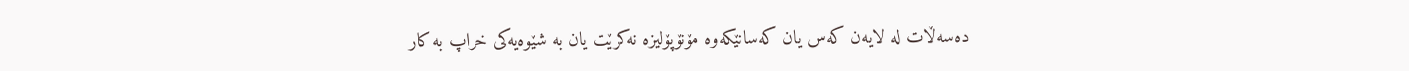دەسەڵات لە لایەن کەس یان کەسانێکەوە مۆنۆپۆلیزە نەکرێت یان بە شێوەیەکی خراپ بە کار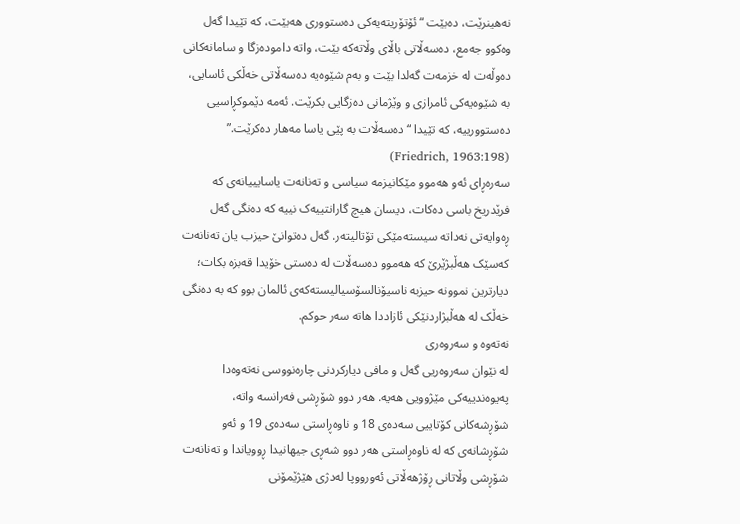نەهینرێت، دەبێت “ئۆتۆریتەیەکی دەستووری هەبێت، کە تێیدا گەل وەکوو جەمع، دەسەڵاتی باڵای وڵاتەکە بێت، واتە دامودەزگا و سامانەکانی دەوڵەت لە خزمەت گەلدا بێت و بەم شێوەیە دەسەڵاتی خەڵکی ئاسایی، بە شێوەیەکی ئامرازی و وێژمانی دەزگایی بکرێت. ئەمە دێموکڕاسیی دەستوورییە، کە تێیدا “دەسەڵات بە پێی یاسا مەهار دەکرێت.” (Friedrich, 1963:198)
سەرەڕای ئەو هەموو مێکانیزمە سیاسی و تەنانەت یاسایییانەی کە فرێدریخ باسی دەکات، دیسان هیچ گارانتییەک نییە کە دەنگی گەل ڕەوایەتی نەداتە سیستەمێکی تۆتالیتەر. گەل دەتوانێ حیزب یان تەنانەت کەسێک هەڵبژێرێ کە هەموو دەسەڵات لە دەستی خۆیدا قەبزە بکات؛ دیارترین نموونە حیزبە ناسیۆنالسۆسیالیستەکەی ئالمان بوو کە بە دەنگی خەڵک لە هەڵبژاردنێکی ئازاددا هاتە سەر حوکم.
نەتەوە و سەروەری
لە نێوان سەروەریی گەل و مافی دیارکردنی چارەنووسی نەتەوەدا پەیوەندییەکی مێژوویی هەیە. هەر دوو شۆڕشی فەرانسە واتە، شۆڕشەکانی کۆتاییی سەدەی 18 و ناوەڕاستی سەدەی 19 و ئەو شۆڕشانەی کە لە ناوەڕاستی هەر دوو شەڕی جیهانیدا ڕوویاندا و تەنانەت شۆڕشی وڵاتانی ڕۆژهەڵاتی ئەورووپا لەدژی هێژێمۆنی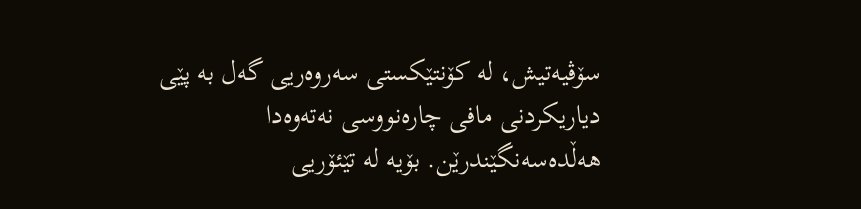سۆڤیەتیش، لە کۆنتێکستی سەروەریی گەل بە پێی دیاریکردنی مافی چارەنووسی نەتەوەدا هەڵدەسەنگێندرێن. بۆیە لە تێئۆریی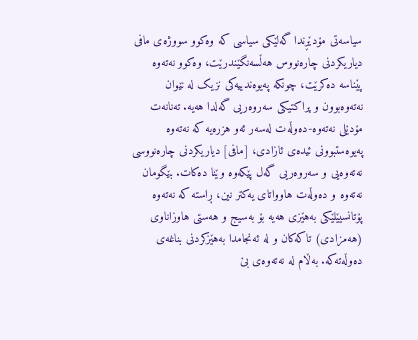سیاسەتی مۆدێڕندا گەلێکی سیاسی کە وەکوو سووژەی مافی دیاریکردنی چارەنووس هەڵسەنگێندرێت، وەکوو نەتەوە پێناسە دەکرێت، چونکە پەیوەندییەکی نزیک لە نێوان نەتەوەبوون و پراکتیکی سەروەریی گەلدا هەیە. تەنانەت مۆدێلی نەتەوە-دەوڵەت لەسەر ئەو هزرەیە کە نەتەوە پەیوەستبوونی ئیدەی ئازادی، [مافی] دیاریکردنی چارەنووسی نەتەوەیی و سەروەریی گەل پێکەوە وێنا دەکات. بێگومان نەتەوە و دەوڵەت هاوواتای یەکتر نین، ڕاستە کە نەتەوە پۆتانسیێلێکی بەهێزی هەیە بۆ بەسیج و هەستی هاوزاناوی (هەمزادی) تاکەکان و لە ئەنجامدا بەهێزکردنی بناغەی دەوڵەتەکە. بەڵام لە نەتەوەی بێ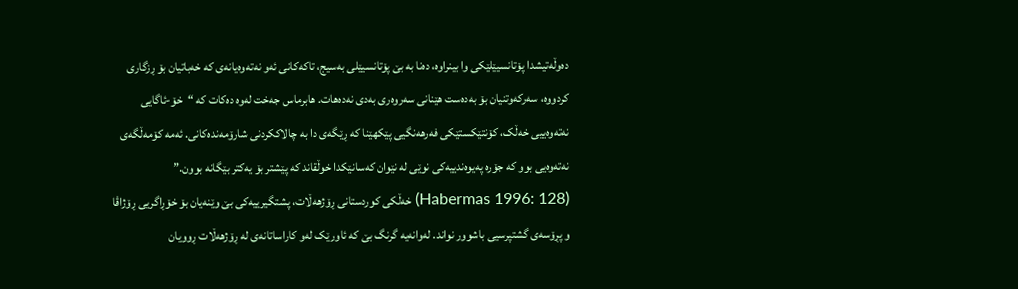دەوڵەتیشدا پۆتانسیێلێکی وا بینراوە، دەنا بە بێ پۆتانسیێلی بەسیج، تاکەکانی ئەو نەتەوەیانەی کە خەباتیان بۆ ڕزگاری کردووە، سەرکەوتنیان بۆ بەدەست هێنانی سەروەری بەدی نەدەهات. هابرماس جەخت لەوە دەکات کە “خۆ-ئاگایی نەتەوەییی خەڵک، کۆنتێکستێکی فەرهەنگیی پێکهێنا کە ڕێگەی دا بە چالاککردنی شارۆمەندەکانی. ئەمە کۆمەڵگەی نەتەوەیی بوو کە جۆرە پەیوەندییەکی نوێی لە نێوان کەسانێکدا خوڵقاند کە پێشتر بۆ یەکتر بێگانە بوون.” (Habermas 1996: 128) خەڵکی کوردستانی ڕۆژهەڵات، پشتگیرییەکی بێ وێنەیان بۆ خۆڕاگریی ڕۆژاڤا و پڕۆسەی گشتپرسیی باشوور نواند. لەوانەیە گرنگ بێ کە ئاورێک لەو کاراساتانەی لە ڕۆژهەڵات ڕوویان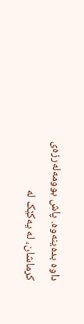داوە بدەینەوە. پاش بوومەلەرزەی کرماشان، لە یەکێک لە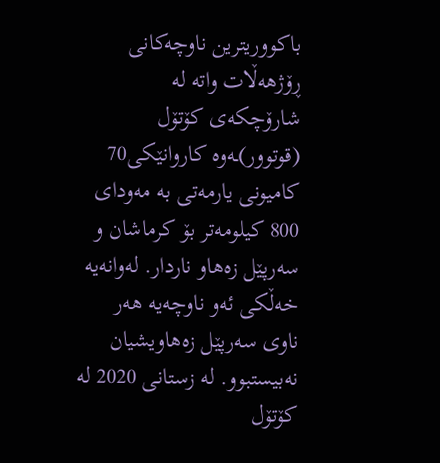باکووریترین ناوچەکانی ڕۆژهەڵات واتە لە شارۆچکەی کۆتۆل (قوتوور)ـەوە کاروانێکی70 کامیونی یارمەتی بە مەودای 800 کیلومەتر بۆ کرماشان و سەرپێل زەهاو ناردار. لەوانەیە خەڵکی ئەو ناوچەیە هەر ناوی سەرپێل زەهاویشیان نەبیستبوو. لە زستانی 2020 لە کۆتۆل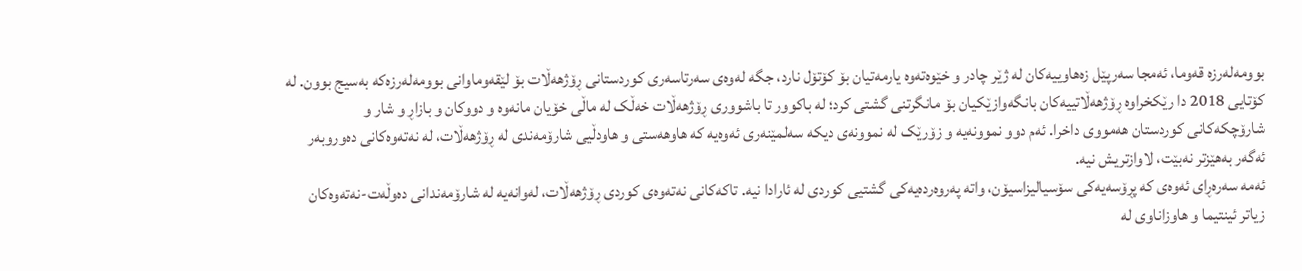بوومەلەرزە قەوما، ئەمجا سەرپێل زەهاوییەکان لە ژێر چادر و خێوەتەوە یارمەتیان بۆ کۆتۆل نارد، جگە لەوەی سەرتاسەری کوردستانی ڕۆژهەڵات بۆ لێقەوماوانی بوومەلەرزەکە بەسیج بوون. لە کۆتایی 2018 دا رێکخراوە ڕۆژهەڵاتییەکان بانگەوازێکیان بۆ مانگرتنی گشتی کرد؛ لە باکوور تا باشووری ڕۆژهەڵات خەڵک لە ماڵی خۆیان مانەوە و دووکان و بازاڕ و شار و شارۆچکەکانی کوردستان هەمووی داخرا. ئەم دوو نموونەیە و زۆرێک لە نموونەی دیکە سەلمێنەری ئەوەیە کە هاوهەستی و هاودڵیی شارۆمەندی لە ڕۆژهەڵات، لە نەتەوەکانی دەوروبەر ئەگەر بەهێزتر نەبێت، لاوازتریش نیە.
ئەمە سەرەڕای ئەوەی کە پڕۆسەیەکی سۆسیالیزاسیۆن، واتە پەروەردەیەکی گشتیی کوردی لە ئارادا نیە. تاکەکانی نەتەوەی کوردی ڕۆژهەڵات، لەوانەیە لە شارۆمەندانی دەوڵەت-نەتەوەکان زیاتر ئینتیما و هاوزاناوی لە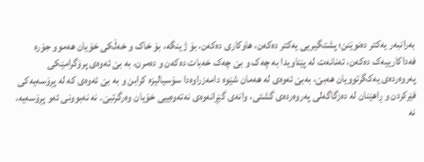بەرانبەر یەکتر دەنوێنن؛ پشتگیریی یەکتر دەکەن، هاوکاری دەکەن، بۆ ژینگە، بۆ خاک و خەڵکی خۆیان هەموو جۆرە فەداکارییەک دەکەن، تەنانەت لە پێناویدا بە چەک و بێ چەک خەبات دەکەن و دەمرن، بە بێ ئەوەی پرۆگرامێکی پەروەردەی یەکگرتوویان هەبێ، بەبێ ئەوەی لە هەمان شێوە دامەزراوەدا سۆسیالیزە کرابن و بە بێ ئەوەی کە لە پڕۆسەیەکی فێرکردن و ڕاهێنان لە دەزگاگەلی پەروەردەی گشتی، وانەی گێڕانەوەی نەتەوەییی خۆیان وەرگرتبێ. نە نەبوونی ئەو پڕۆسەیە، نە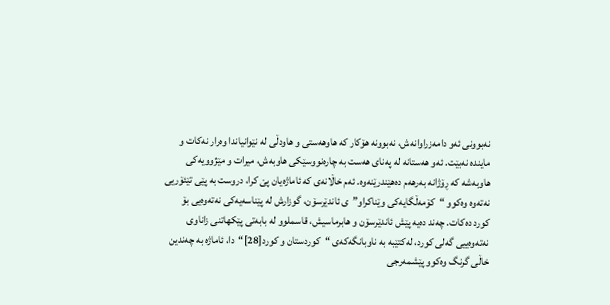نەبوونی ئەو دامەزراوانەش، نەبوونە هۆکار کە هاوهەستی و هاودڵی لە نێوانیاندا وەرار نەکات و مایندە نەبێت. ئەو هەستانە لە پەنای هەست بە چارەنووسێکی هاوبەش، میرات و مێژوویەکی هاوبەشە کە ڕۆژانە بەرهەم دەهێندرێنەوە. ئەم خاڵانەی کە ئاماژەیان پێ کرا، دروست بە پێی تێئۆریی نەتەوە وەکوو “کۆمەڵگایەکی وێناکراو”ی ئاندێرسۆن، گوزارش لە پێناسەیەکی نەتەوەیی بۆ کورد دەکات. چەند دەیە پێش ئاندێرسۆن و هابرماسیش، قاسملوو لە بابەتی پێکهاتنی زاناوی نەتەوەییی گەلی کورد، لەکتێبە بە ناوبانگەکەی “کوردستان و کورد[28]“دا، ئاماژە بە چەندین خاڵی گرنگ وەکوو پێشمەرجی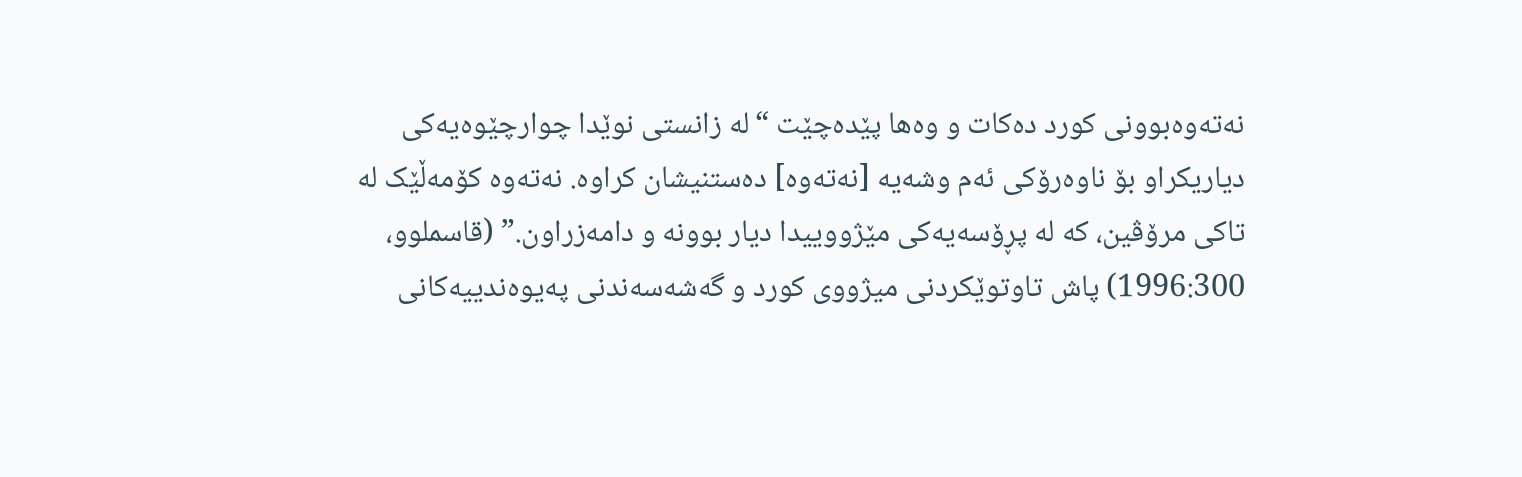نەتەوەبوونی کورد دەکات و وەها پێدەچێت “لە زانستی نوێدا چوارچێوەیەکی دیاریکراو بۆ ناوەرۆکی ئەم وشەیە [نەتەوە] دەستنیشان کراوە. نەتەوە کۆمەڵێک لە تاکی مرۆڤین، کە لە پڕۆسەیەکی مێژووییدا دیار بوونە و دامەزراون.” (قاسملوو، 1996:300) پاش تاوتوێکردنی میژووی کورد و گەشەسەندنی پەیوەندییەکانی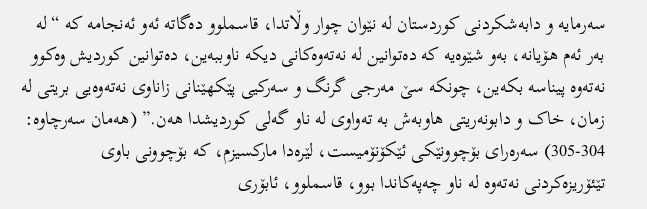سەرمایە و دابەشکردنی کوردستان لە نێوان چوار وڵاتدا، قاسملوو دەگاتە ئەو ئەنجامە کە “لە بەر ئەم هۆیانە، بەو شێوەیە کە دەتوانین لە نەتەوەکانی دیکە ناوببەین، دەتوانین کوردیش وەکوو نەتەوە پیناسە بکەین، چونکە سێ مەرجی گرنگ و سەرکیی پێکهێنانی زاناوی نەتەوەیی بریتی لە زمان، خاک و دابونەریتی هاوبەش بە تەواوی لە ناو گەلی کوردیشدا هەن.” (هەمان سەرچاوە: 304-305) سەرەرای بۆچوونێکی ئێکۆنۆمیست، لێرەدا مارکسیزم، کە بۆچوونی باوی تێئۆریزەکردنی نەتەوە لە ناو چەپەکاندا بوو، قاسملوو، ئابۆری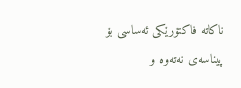ناکاتە فاکتۆرێکی ئەساسی بۆ پیناسەی نەتەوە و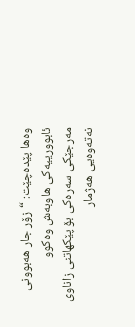وەها پێدەچێت: “زۆر جار هەبوونی ئابوورییەکی هاوبەش وەکوو مەرجێکی سەرەکی بۆ پێکهاتنی زاناوی نەتەوەیی هەژمار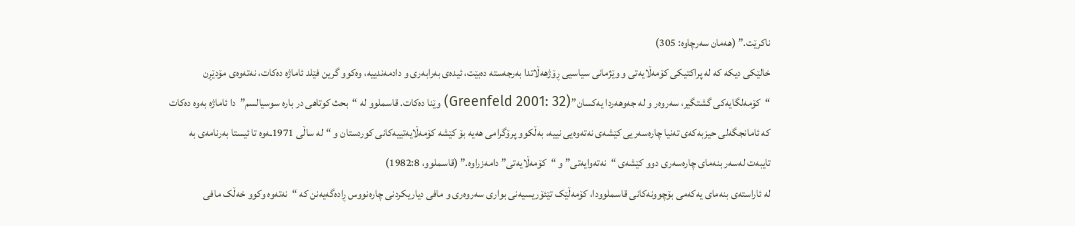ناکرێت.” (هەمان سەرچاوە: 305)
خالێکی دیکە کە لە پراکتیکی کۆمەڵایەتی و وێژمانی سیاسیی ڕۆژهەڵاتدا بەرجەستە دەبێت، ئیدەی بەرابەری و دادمەندییە، وەکوو گرین فێلد ئاماژە دەکات، نەتەوەی مۆدێڕن “کۆمەلگایەکی گشتگیر، سەروەر و لە جەوهەردا یەکسان”(Greenfeld 2001: 32) وێنا دەکات. قاسملوو لە “بحث کوتاهی در بارە سوسیالسم”دا ئاماژە بەوە دەکات کە ئامانجگەلی حیزبەکەی تەنیا چارەسەریی کێشەی نەتەوەیی نییە، بەڵکوو پرۆگرامی هەیە بۆ کێشە کۆمەڵایەتییەکانی کوردستان و “لە ساڵی 1971ـەوە تا ئیستا بەرنامەی بە تایبەت لەسەر بنەمای چارەسەری دوو کێشەی “نەتەوایەتی” و “کۆمەڵایەتی” دامەزراوە.” (قاسملوو، 1982:8)
لە ئاراستەی بنەمای یەکەمی بۆچوونەکانی قاسملوودا، کۆمەڵێک تێئۆریسیەنی بواری سەروەری و مافی دیاریکردنی چارەنووس ڕادەگەیەنن کە “نەتەوە وکوو خەڵک مافی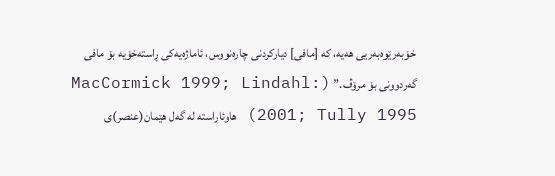خۆبەرێوەبەریی هەیە، کە [مافی] دیارکردنی چارەنووس، ئاماژەیەکی ڕاستەخۆیە بۆ مافی گەردوونی بۆ مرۆڤ.” (MacCormick 1999; Lindahl: 2001; Tully 1995) هاوئاراستە لە گەل هێمان(عنصر)ی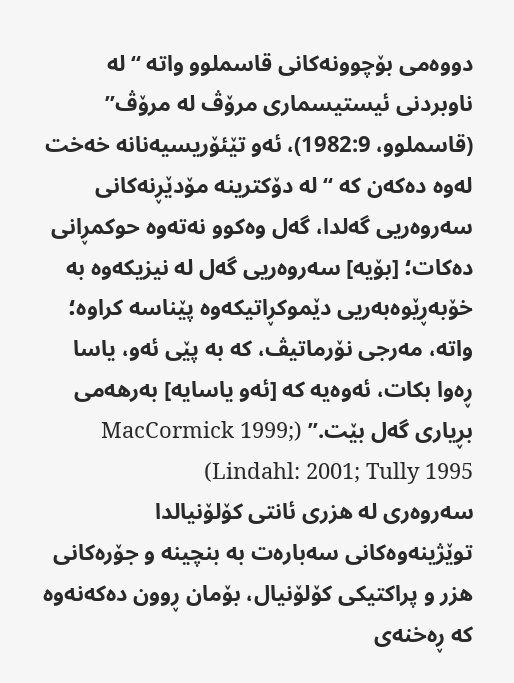دووەمی بۆچوونەکانی قاسملوو واتە “لە ناوبردنی ئیستیسماری مرۆڤ لە مرۆڤ” (قاسملوو، 1982:9)، ئەو تێئۆریسیەنانە خەخت لەوە دەکەن کە “لە دۆکترینە مۆدێڕنەکانی سەروەریی گەلدا، گەل وەکوو نەتەوە حوکمڕانی دەکات؛ [بۆیە] سەروەریی گەل لە نیزیکەوە بە خۆبەڕێوەبەریی دێموکڕاتیکەوە پێناسە کراوە؛ واتە، مەرجی نۆرماتیڤ، کە بە پێی ئەو، یاسا ڕەوا بکات، ئەوەیە کە [ئەو یاسایە] بەرهەمی بڕیاری گەل بێت.” (MacCormick 1999; Lindahl: 2001; Tully 1995)
سەروەری لە هزری ئانتی کۆلۆنیالدا
توێژینەوەکانی سەبارەت بە بنچینە و جۆرەکانی هزر و پراکتیکی کۆلۆنیال، بۆمان ڕوون دەکەنەوە کە ڕەخنەی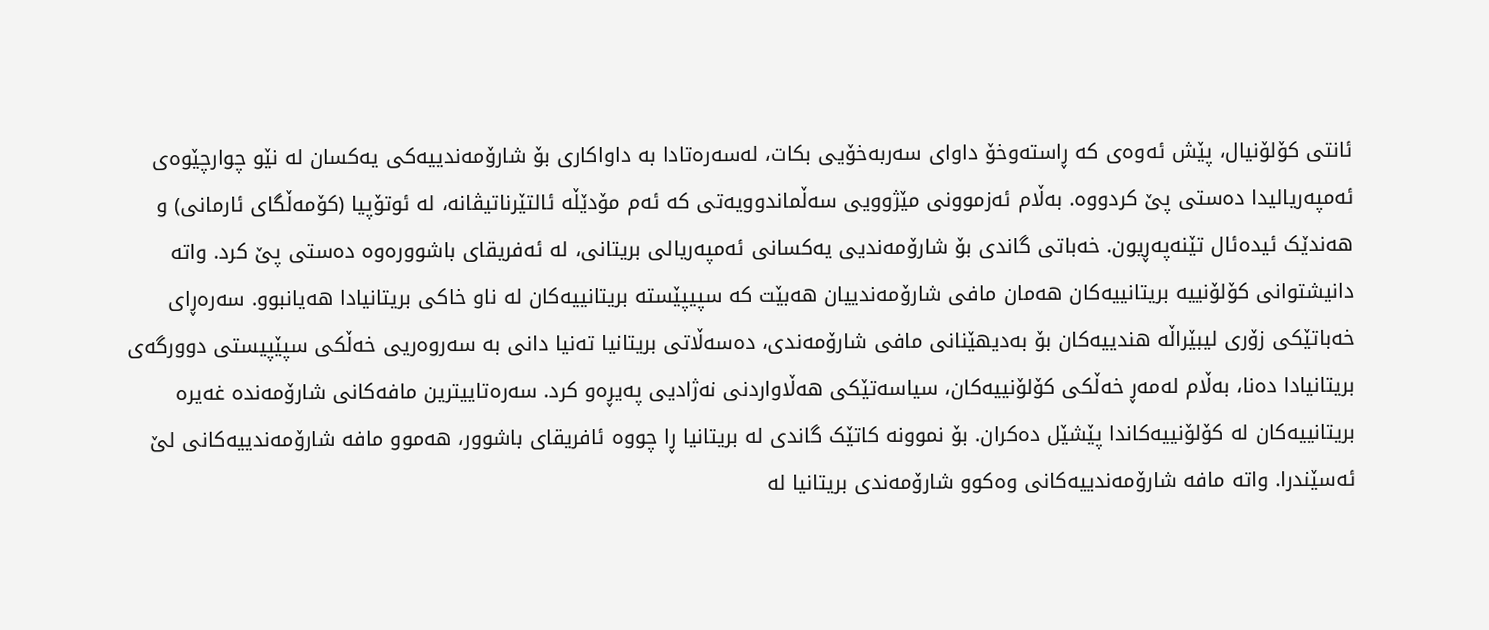ئانتی کۆلۆنیال، پێش ئەوەی کە ڕاستەوخۆ داوای سەربەخۆیی بکات، لەسەرەتادا بە داواکاری بۆ شارۆمەندییەکی یەکسان لە نێو چوارچێوەی ئەمپەریالیدا دەستی پێ کردووە. بەڵام ئەزموونی مێژوویی سەڵماندوویەتی کە ئەم مۆدێڵە ئالتێرناتیڤانە، لە ئوتۆپیا (کۆمەڵگای ئارمانی) و هەندێک ئیدەئال تێنەپەڕیون. خەباتی گاندی بۆ شارۆمەندیی یەکسانی ئەمپەریالی بریتانی، لە ئەفریقای باشوورەوە دەستی پێ کرد. واتە دانیشتوانی کۆلۆنییە بریتانییەکان هەمان مافی شارۆمەندییان هەبێت کە سپیپێستە بریتانییەکان لە ناو خاکی بریتانیادا هەیانبوو. سەرەڕای خەباتێکی زۆری لیبێراڵە هندییەکان بۆ بەدیهێنانی مافی شارۆمەندی، دەسەڵاتی بریتانیا تەنیا دانی بە سەروەریی خەڵکی سپێپیستی دوورگەی بریتانیادا دەنا، بەڵام لەمەڕ خەڵکی کۆلۆنییەکان، سیاسەتێکی هەڵاواردنی نەژادیی پەیڕەو کرد. سەرەتاییترین مافەکانی شارۆمەندە غەیرە بریتانییەکان لە کۆلۆنییەکاندا پێشێل دەکران. بۆ نموونە کاتێک گاندی لە بریتانیا ڕا چووە ئافریقای باشوور، هەموو مافە شارۆمەندییەکانی لێ ئەسێندرا. واتە مافە شارۆمەندییەکانی وەکوو شارۆمەندی بریتانیا لە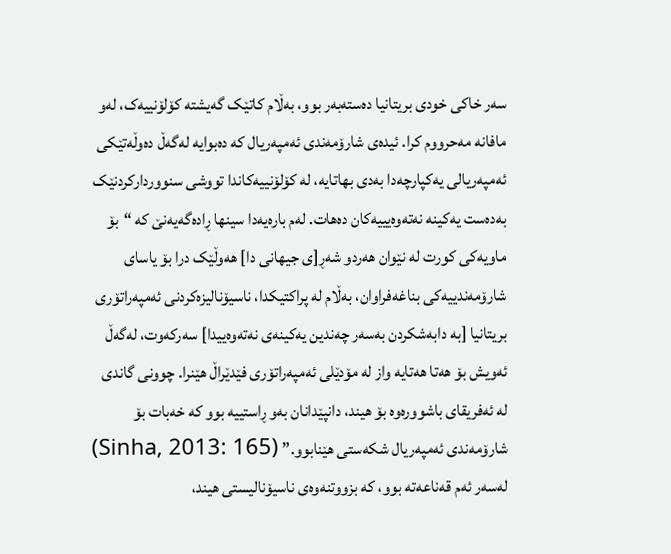سەر خاکی خودی بریتانیا دەستەبەر بوو، بەڵام کاتێک گەیشتە کۆلۆنییەک، لەو مافانە مەحرووم کرا. ئیدەی شارۆمەندی ئەمپەریال کە دەبوایە لەگەڵ دەوڵەتێکی ئەمپەریالی یەکپارچەدا بەدی بهاتایە، لە کۆلۆنییەکاندا تووشی سنووردارکردنێک بەدەست یەکینە نەتەوەیییەکان دەهات. لەم بارەیەدا سینها ڕادەگەیەنێ کە “بۆ ماویەکی کورت لە نێوان هەردو شەڕ[ی جیهانی دا] هەوڵێک درا بۆ یاسای شارۆمەندییەکی بناغەفراوان، بەڵام لە پراکتیکدا، ناسیۆنالیزەکردنی ئەمپەراتۆری بریتانیا [بە دابەشکردن بەسەر چەندین یەکینەی نەتەوەییدا] سەرکەوت، لەگەڵ ئەویش بۆ هەتا هەتایە واز لە مۆدێلی ئەمپەراتۆری فێدێراڵ هێنرا. چوونی گاندی لە ئەفریقای باشوورەوە بۆ هیند، دانپێدانان بەو ڕاستییە بوو کە خەبات بۆ شارۆمەندی ئەمپەریال شکەستی هێنابوو.” (Sinha, 2013: 165) لەسەر ئەم قەناعەتە بوو، کە بزووتنەوەی ناسیۆنالیستی هیند،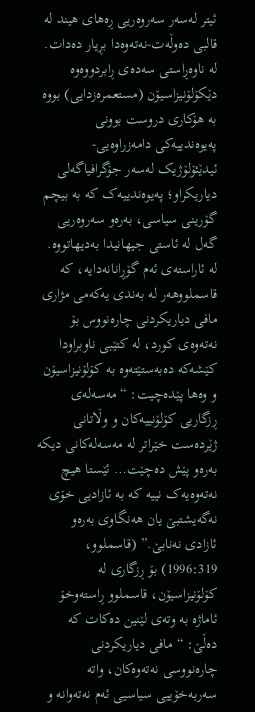ئیتر لەسەر سەروەریی ڕەهای هیند لە قالبی دەوڵەت-نەتەوەدا بڕیار دەدات. لە ناوەڕاستی سەدەی ڕابردووەوە دێکۆلۆنیزاسیۆن (مستعمرەزدایی) بووە بە هۆکاری دروست بوونی پەیوەندییەکی دامەزراوەیی-ئیدێئۆلۆژیک لەسەر جۆگرافیاگەلی دیاریکراو؛ پەیوەندییەک کە بە بیچم گۆرینی سیاسی، بەرەو سەروەریی گەل لە ئاستی جیهانیدا بەدیهاتووە. لە ئاراستەی ئەم گۆڕانانەدایە، کە قاسملووهەر لە بەندی یەکەمی مژاری مافی دیاریکردنی چارەنووس بۆ نەتەوەی کورد، لە کتێبی ناوبراودا کێشەکە دەبەستێتەوە بە کۆلۆنیزاسیۆن و وەها پێدەچیت: “مەسەلەی ڕزگاریی کۆلۆنییەکان و وڵاتانی ژێردەست خێراتر لە مەسەلەکانی دیکە بەرەو پێش دەچێت… ئێستا هیچ نەتەوەیەک نییە کە بە ئازادیی خۆی نەگەیشتبێ یان هەنگاوی بەرەو ئازادی نەنابێ.” (قاسملوو، 1996:319) بۆ ڕزگاری لە کۆلۆنیزاسیۆن، قاسملوو ڕاستەوخۆ ئاماژە بە وتەی لێنین دەکات کە دەڵێ: “مافی دیاریکردنی چارەنووسی نەتەوەکان، واتە سەربەخۆییی سیاسیی ئەم نەتەوانە و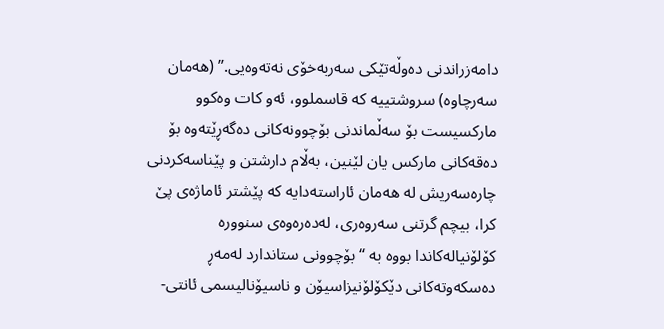دامەزراندنی دەوڵەتێکی سەربەخۆی نەتەوەیی.” (هەمان سەرچاوە) سروشتییە کە قاسملوو، ئەو کات وەکوو مارکسیست بۆ سەڵماندنی بۆچوونەکانی دەگەڕێتەوە بۆ دەقەکانی مارکس یان لێنین، بەڵام دارشتن و پێناسەکردنی چارەسەریش لە هەمان ئاراستەدایە کە پێشتر ئاماژەی پێ کرا، بیچم گرتنی سەروەری، لەدەرەوەی سنوورە کۆلۆنیالەکاندا بووە بە “بۆچوونی ستاندارد لەمەڕ دەسکەوتەکانی دێکۆلۆنیزاسیۆن و ناسیۆنالیسمی ئانتی-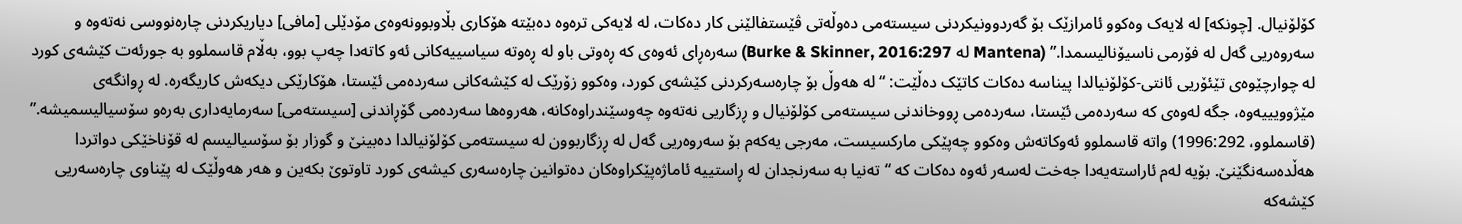کۆلۆنیال. [چونکە] لە لایەک وەکوو ئامرازێک بۆ گەردوونیکردنی سیستەمی دەوڵەتی ڤێستفالێنی کار دەکات، لە لایەکی ترەوە دەبێتە هۆکاری بڵاوبوونەوەی مۆدێلی [مافی] دیاریکردنی چارەنووسی نەتەوە و سەروەریی گەل لە فۆرمی ناسیۆنالیسمدا.” (Mantena لە Burke & Skinner, 2016:297) سەرەڕای ئەوەی کە ڕەوتی باو لە ڕەوتە سیاسییەکانی ئەو کاتەدا چەپ بوو، بەڵام قاسملوو بە جورئەت کێشەی کورد لە چوارچێوەی تێئۆریی ئانتی-کۆلۆنیالدا پیناسە دەکات کاتێک دەڵێت: “لە هەوڵ بۆ چارەسەرکردنی کێشەی کورد، وەکوو زۆرێک لە کێشەکانی سەردەمی ئێستا، هۆکارێکی دیکەش کاریگەرە. لە ڕوانگەی مێژوویییەوە، جگە لەوەی کە سەردەمی ئێستا، سەردەمی ڕووخاندنی سیستەمی کۆلۆنیال و ڕزگاریی نەتەوە چەوسێندراوەکانە، هەروەها سەردەمی گۆڕاندنی [سیستەمی] سەرمایەداری بەرەو سۆسیالیسمیشە.” (قاسملوو، 1996:292) واتە قاسملوو ئەوکاتەش وەکوو چەپێکی مارکسیست، مەرجی یەکەم بۆ سەروەریی گەل لە ڕزگاربوون لە سیستەمی کۆلۆنیالدا دەبینێ و گوزار بۆ سۆسیالیسم لە قۆناخێکی دواتردا هەڵدەسەنگێنێ. بۆیە لەم ئاراستەیەدا جەخت لەسەر ئەوە دەکات کە “تەنیا بە سەرنجدان لە ڕاستییە ئاماژەپێکراوەکان دەتوانین چارەسەری کیشەی کورد تاوتوێ بکەین و هەر هەوڵێک لە پێناوی چارەسەریی کێشەکە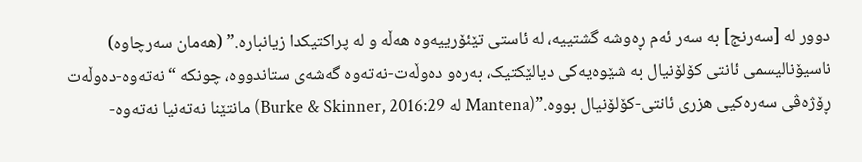دوور لە [سەرنج] بە سەر ئەم ڕەوشە گشتییە، لە ئاستی تێئۆرییەوە هەڵە و لە پراکتیکدا زیانبارە.” (هەمان سەرچاوە)
ناسیۆنالیسمی ئانتی کۆلۆنیال بە شێوەیەکی دیالێکتیک، بەرەو دەوڵەت-نەتەوە گەشەی ستاندووە، چونکە “نەتەوە-دەوڵەت ڕۆژەڤی سەرەکیی هزری ئانتی-کۆلۆنیال بووە.”(Mantena لە Burke & Skinner, 2016:29) مانتێنا نەتەنیا نەتەوە-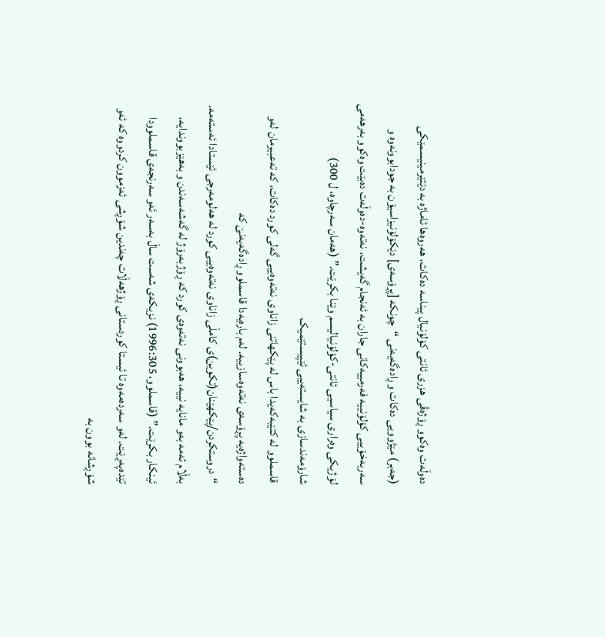دەوڵەت وەکوو ڕۆژەڤی هزری ئانتی کۆلۆنیال پیناسە دەکات، هەروەها ئاماژە بە دێتێرمینیسمێکی (جەبر) مێژوویی دەکات و ڕادەگەیەنی “چونکە [پڕۆسەی] دێکۆلۆنیزاسیۆن بە جودابوونەوە و سەربەخۆییی کۆلۆنییە فەرمییەکانی جاران بە ئەنجام گەیشت، نەتەوە-دەوڵەت دەبێت وەکوو بەرهەمی لۆژیکی وەراری سیاسیی ئانتی-کۆلۆنیالیسم وێنا بکرێت.” (هەمان سەرچاوە، ل 300)
شارۆمەندسازی بە شایستەییی ئێپیستێمیک
قاسملوو لە کتێبەکەیدا باس لە پێکهاتنی زاناوی نەتەوەییی گەلی کورد دەکات، کە تەعبیرمان لەو دەستەواژەیە پڕۆسەی نەتەوەسازییە. لەم بارەیەدا قاسملوو ڕادەگەیەنێ کە “دروستکردن/پێکهێنان(تکوین)ی کامڵی زاناوی نەتەوەییی کورد لە هەلومەرجی ئێستادا ئەستەمە. بەڵام ئەمە بەو مانایە نییە، هەبوونی نەتەوەی کورد کە ڕۆژبەرۆژ لە گەشەسەندن و بەهێزبووندایە، ئینکار بکرێت.” (قاسملوو، 1996:305) نزیکەی شەست ساڵ بەسەر ئەو سەرنجەی قاسملوودا تێدەپەڕێت. لەو سەردەمەوە تا ئیستا کوردستانی ڕۆژهەڵات چەندین شۆڕشی ئەزموون کردووە کە ئەو شۆڕشانە بوون بە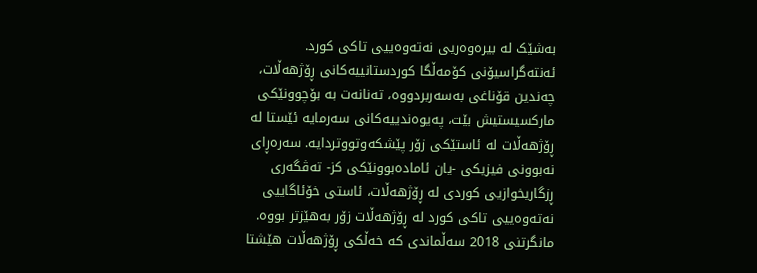بەشێک لە بیرەوەریی نەتەوەییی تاکی کورد. ئەنتەگراسیۆنی کۆمەڵگا کوردستانییەکانی ڕۆژهەڵات، چەندین قۆناغی بەسەربردووە، تەنانەت بە بۆچوونێکی مارکسیستیش بێت، پەیوەندییەکانی سەرمایە ئێستا لە ڕۆژهەڵات لە ئاستێکی زۆر پێشکەوتووتردایە. سەرەڕای نەبوونی فیزیکی -یان ئامادەبوونێکی کز- تەڤگەری ڕزگاریخوازیی کوردی لە ڕۆژهەڵات، ئاستی خۆئاگاییی نەتەوەییی تاکی کورد لە ڕۆژهەڵات زۆر بەهێزتر بووە. مانگرتنی 2018 سەڵماندی کە خەڵکی ڕۆژهەڵات هێشتا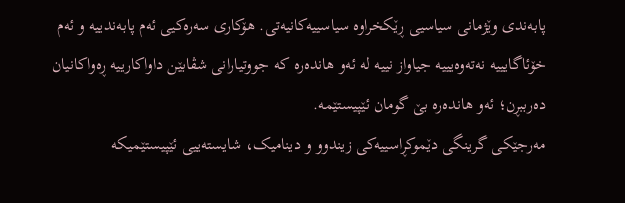پابەندی وێژمانی سیاسیی ڕێکخراوە سیاسییەکانیەتی. هۆکاری سەرەکیی ئەم پابەندییە و ئەم خۆئاگایییە نەتەوەیییە جیاواز نییە لە ئەو هاندەرە کە جووتیارانی شڤابێن داواکارییە ڕەواکانیان دەرببڕن؛ ئەو هاندەرە بێ گومان ئێپیستێمە.
مەرجێکی گرینگی دێموکڕاسییەکی زیندوو و دینامیک، شایستەییی ئێپیستێمیکە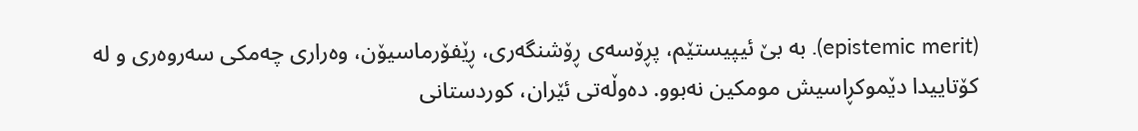(epistemic merit). بە بێ ئیپیستێم، پڕۆسەی ڕۆشنگەری، ڕێفۆرماسیۆن، وەراری چەمکی سەروەری و لە کۆتاییدا دێموکڕاسیش مومکین نەبوو. دەوڵەتی ئێران، کوردستانی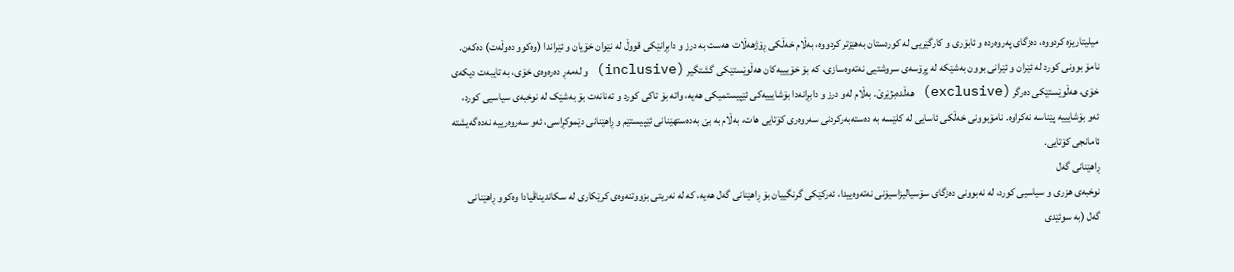میلیتاریزە کردووە، دەزگای پەروەردە و ئابۆری و کارگێریی لە کوردستان بەهێزتر کردووە، بەڵام خەڵکی ڕۆژهەڵات هەست بە درز و دابڕانێکی قووڵ لە نێوان خۆیان و ئێراندا (وەکوو دەوڵەت) دەکەن. نامۆ بوونی کورد لە ئێران و ئێرانی بوون بەشێکە لە پڕۆسەی سروشتیی نەتەوەسازی، کە بۆ خۆیییەکان هەڵوێستێکی گشتگیر (inclusive) و لەمەڕ دەرەوەی خۆی، بە تایبەت دیکەی خۆی، هەڵوێستێکی دەرگر (exclusive) هەڵدەبژێرێ. بەڵام لەو درز و دابڕانەدا بۆشایییەکی ئێپیستمیکی هەیە، واتە بۆ تاکی کورد و تەنانەت بۆ بەشێک لە نوخبەی سیاسیی کورد، ئەو بۆشایییە پێناسە نەکراوە. نامۆبوونی خەڵکی ئاسایی لە کلێسە بە دەستەبەرکردنی سەروەری کۆتایی هات، بەڵام بە بێ بەدەستهێنانی ئێپیستێم و ڕاهێنانی دێموکڕاسی، ئەو سەروەرییە نەدەگەیشتە ئامانجی کۆتایی.
ڕاهێنانی گەل
نوخبەی هزری و سیاسیی کورد، لە نەبوونی دەزگای سۆسیالیزاسیۆنی نەتەوەییدا، ئەرکێکی گرنگییان بۆ ڕاهێنانی گەل هەیە، کە لە نەریتی بزووتنەوەی کرێکاری لە سکاندیناڤیادا وەکوو ڕاهێنانی گەل (بە سوئێدی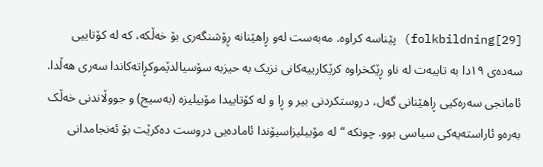folkbildning[29]) پێناسە کراوە. مەبەست لەو ڕاهێنانە ڕۆشنگەری بۆ خەڵکە، کە لە کۆتاییی سەدەی ١٩دا بە تایبەت لە ناو ڕێکخراوە کرێکارییەکانی نزیک بە حیزبە سۆسیالدێموکڕاتەکاندا سەری هەڵدا. ئامانجی سەرەکیی ڕاهێنانی گەل، دروستکردنی بیر و ڕا و لە کۆتاییدا مۆبیلیزە (بەسیج) و جووڵاندنی خەڵک بەرەو ئاراستەیەکی سیاسی بوو. چونکە “لە مۆبیلیزاسیۆندا ئامادەیی دروست دەکرێت بۆ ئەنجامدانی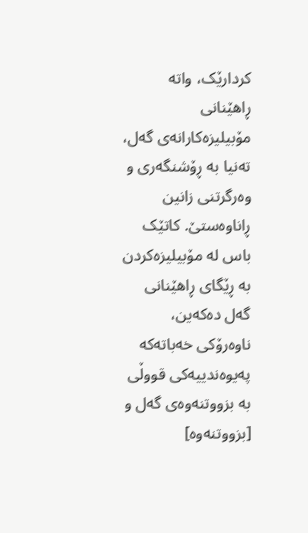کردارێک، واتە ڕاهێنانی مۆبیلیزەکارانەی گەل، تەنیا بە ڕۆشنگەری و وەرگرتنی زانین ڕاناوەستێ. کاتێک باس لە مۆبیلیزەکردن بە ڕێگای ڕاهێنانی گەل دەکەین، ناوەرۆکی خەباتەکە پەیوەندییەکی قووڵی بە بزووتنەوەی گەل و [بزووتنەوە]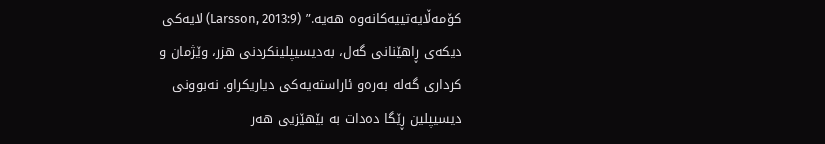کۆمەڵایەتییەکانەوە هەیە.” (Larsson, 2013:9) لایەکی دیکەی ڕاهێنانی گەل، بەدیسیپلینکردنی هزر، وێژمان و کرداری گەلە بەرەو ئاراستەیەکی دیاریکراو. نەبوونی دیسیپلین ڕێگا دەدات بە بێهێزیی هەر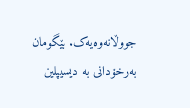جووڵانەوەیەک. بێگومان بەرخۆدانی بە دیسیپلین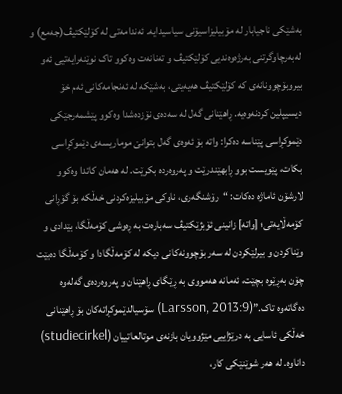بەشێکی ناجیابار لە مۆبیلیزاسیۆنی سیاسیدایە. ئەندامەتی لە کۆلێکتیڤ(جەمع) و لەبەرچاوگرتنی بەرژەوەندیی کۆلێکتیڤ و تەنانەت وەکوو تاک نوێنەرایەتیی ئەو بیروبۆچوونانەی کە کۆلێکتیڤ هەیەیتی، بەشێکە لە ئەنجامەکانی ئەم خۆ دیسیپلین کردنەوەیە. ڕاهێنانی گەل لە سەدەی نۆزدەشدا وەکوو پێشمەرجێکی دێموکڕاسی پێناسە دەکرا: واتە بۆ ئەوەی گەل بتوانێ موماریسەی دێموکڕاسی بکات، پێویست بوو ڕابهێندرێت و پەروەردە بکرێت. لە هەمان کاتدا وەکوو لارشۆن ئاماژە دەکات: “رۆشنگەری، ناوکی مۆبیلیزەکردنی خەڵکە بۆ گۆڕانی کۆمەڵایەتی؛ [واتە] زانینی ئۆبژێکتیڤ سەبارەت بە ڕەوشی کۆمەڵگا، بێدادی و وێناکردن و بیرلێکردن لە سەر بۆچوونەکانی دیکە لە کۆمەڵگادا و کۆمەڵگا دەبێت چۆن بەڕێوە بچێت، ئەمانە هەمووی بە ڕێگای ڕاهێنان و پەروەردەی گەلەوە دەگاتەوە تاک.”(Larsson, 2013:9) سۆسیالدێموکڕاتەکان بۆ ڕاهێنانی خەڵکی ئاسایی بە درێژاییی مێژوویان بازنەی موتالعاتییان (studiecirkel) داناوە. لە هەر شوێنێکی کار،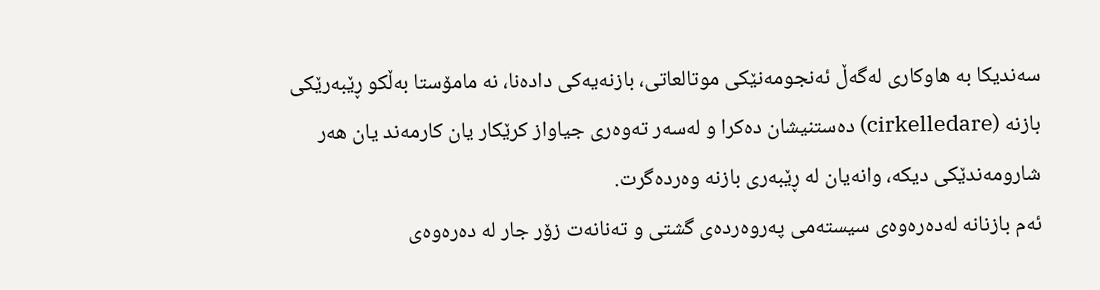سەندیکا بە هاوکاری لەگەڵ ئەنجومەنێکی موتالعاتی، بازنەیەکی دادەنا، نە مامۆستا بەڵکو ڕێبەرێکی بازنە (cirkelledare) دەستنیشان دەکرا و لەسەر تەوەری جیاواز کرێکار یان کارمەند یان هەر شارومەندێکی دیکە، وانەیان لە ڕێبەری بازنە وەردەگرت.
ئەم بازنانە لەدەرەوەی سیستەمی پەروەردەی گشتی و تەنانەت زۆر جار لە دەرەوەی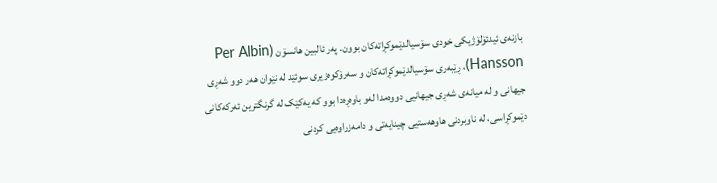بازنەی ئیدئۆلۆژیکی خودی سۆسیالدێموکڕاتەکان بوون. پەر ئالبین هانسۆن (Per Albin Hansson)، ڕێبەری سۆسیالدێموکڕاتەکان و سەرۆکوەزیری سوئێد لە نێوان هەر دوو شەڕی جیهانی و لە میانەی شەڕی جیهانیی دووەمدا لەو باوەڕەدا بوو کە یەکێک لە گرنگترین ئەرکەکانی دێموکڕاسی، لە ناوبردنی هاوهەستیی چینایەتی و دامەزراوەیی کردنی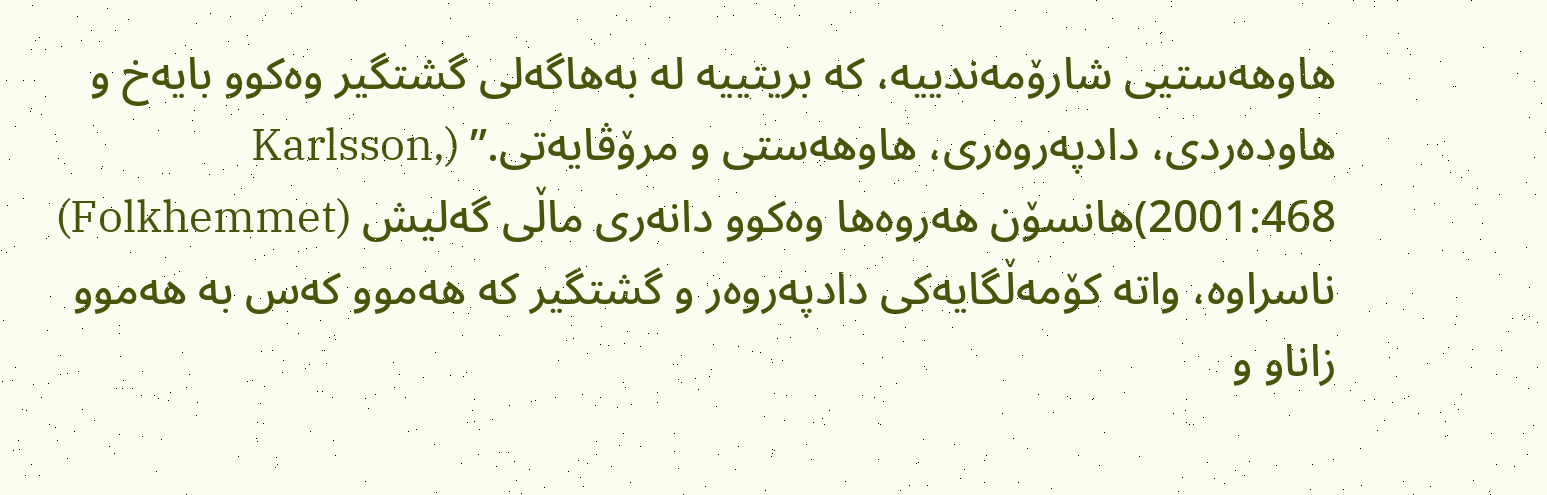هاوهەستیی شارۆمەندییە، کە بریتییە لە بەهاگەلی گشتگیر وەکوو بایەخ و هاودەردی، دادپەروەری، هاوهەستی و مرۆڤایەتی.” (Karlsson, 2001:468)هانسۆن هەروەها وەکوو دانەری ماڵی گەلیش (Folkhemmet) ناسراوە، واتە کۆمەڵگایەکی دادپەروەر و گشتگیر کە هەموو کەس بە هەموو زاناو و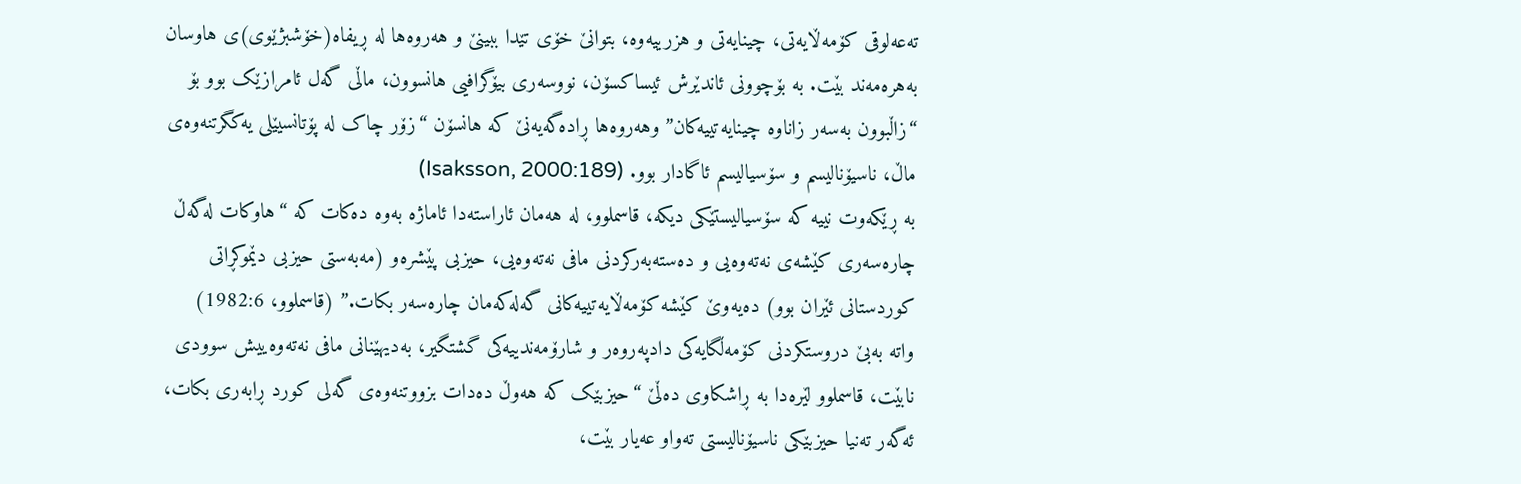تەعەلوقی کۆمەڵایەتی، چینایەتی و هزرییەوە، بتوانێ خۆی تێدا ببینێ و هەروەها لە ڕیفاه(خۆشبژێوی)ی هاوسان بەهرەمەند بێت. بە بۆچوونی ئاندێرش ئیساکسۆن، نووسەری بیۆگرافیی هانسوون، ماڵی گەل ئامرازێک بوو بۆ “زاڵبوون بەسەر زاناوە چینایەتییەکان” وهەروەها ڕادەگەیەنێ کە هانسۆن “زۆر چاک لە پۆتانسیێلی یەکگرتنەوەی ماڵ، ناسیۆنالیسم و سۆسیالیسم ئاگادار بوو. (Isaksson, 2000:189)
بە ڕێکەوت نییە کە سۆسیالیستێکی دیکە، قاسملوو، لە هەمان ئاراستەدا ئاماژە بەوە دەکات کە “هاوکات لەگەڵ چارەسەری کێشەی نەتەوەیی و دەستەبەرکردنی مافی نەتەوەیی، حیزبی پێشرەو (مەبەستی حیزبی دێموکڕاتی کوردستانی ئێران بوو) دەیەوێ کێشە کۆمەڵایەتییەکانی گەلەکەمان چارەسەر بکات.” (قاسملوو، 1982:6) واتە بەبێ دروستکردنی کۆمەڵگایەکی دادپەروەر و شارۆمەندییەکی گشتگیر، بەدیهێنانی مافی نەتەوەییش سوودی نابێت، قاسملوو لێرەدا بە ڕاشکاوی دەڵێ “حیزبێک کە هەوڵ دەدات بزووتنەوەی گەلی کورد ڕابەری بکات، ئەگەر تەنیا حیزبێکی ناسیۆنالیستی تەواو عەیار بێت،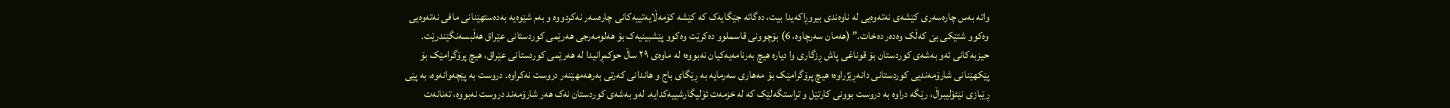واتە بەس چارەسەری کێشەی نەتەوەیی لە ناوەندی بیروڕاکەیدا بیت، دەگاتە جێگایەک کە کێشە کۆمەڵایەتییەکانی چارەسەر نەکردووە و بەم شێوەیە بەدەستهێنانی مافی نەتەوەیی وەکوو شتێکی بێ کەڵک وەدەر دەخات.” (هەمان سەرچاوە، 6) بۆچوونی قاسملوو دەکرێت وەکوو پێشبینیەک بۆ هەلومەرجی هەرێمی کوردستانی عێراق هەڵبسەنگێندرێت. حیزبەکانی ئەو بەشەی کوردستان بۆ قوناغی پاش ڕزگاری وا دیارە هیچ بەرنامەیەکیان نەبووە؛ لە ماوەی ٢٩ ساڵ حوکمڕانیدا لە هەرێمی کوردستانی عێراق، هیچ پرۆگرامێک بۆ پێکهێنانی شارۆمەندیی کوردستانی دانەڕێژراوە؛ هیچ پرۆگرامێک بۆ مەهاری سەرمایە بە ڕێگای باج و هاندانی کەرتی بەرهەمهێنەر دروست نەکراوە. دروست بە پێچەوانەوە، بە پێی ڕێبازی نێئۆلیبراڵ، رێگە دراوە بە دروست بوونی کارتێل و تراستگەلێک کە لە خزمەت ئۆلیگارشییەکدایە. لەو بەشەی کوردستان نەک هەر شارۆمەند دروست نەبووە، تەنانەت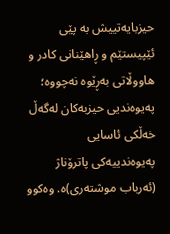حیزبایەتییش بە پێی ئێپیستێم و ڕاهێنانی کادر و هاووڵاتی بەڕێوە نەچووە؛ پەیوەندیی حیزبەکان لەگەڵ خەڵکی ئاسایی پەیوەندییەکی پاترۆناژ (ئەرباب موشتەری)ە. وەکوو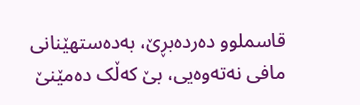قاسملوو دەردەبڕێ، بەدەستهێنانی مافی نەتەوەیی، بێ کەڵک دەمێنێ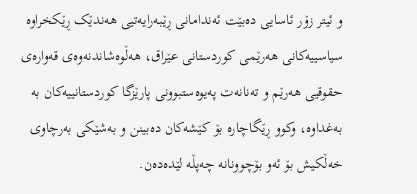و ئیتر زۆر ئاسایی دەبێت ئەندامانی ڕێبەرایەتیی هەندێک ڕێکخراوە سیاسییەکانی هەرێمی کوردستانی عێراق، هەڵوەشاندنەوەی قەوارەی حقوقیی هەرێم و تەنانەت پەیوەستبوونی پارێزگا کوردستانییەکان بە بەغداوە، وکوو ڕێگاچارە بۆ کێشەکان دەبینن و بەشێکی بەرچاوی خەڵکیش بۆ ئەو بۆچوونانە چەپڵە لێدەدەن.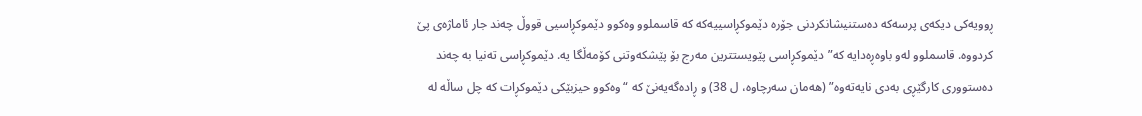ڕوویەکی دیکەی پرسەکە دەستنیشانکردنی جۆرە دێموکڕاسییەکە کە قاسملوو وەکوو دێموکڕاسیی قووڵ چەند جار ئاماژەی پێ کردووە. قاسملوو لەو باوەڕەدایە کە”دێموکڕاسی پێویستترین مەرج بۆ پێشکەوتنی کۆمەڵگا یە. دێموکڕاسی تەنیا بە چەند دەستووری کارگێڕی بەدی نایەتەوە” (هەمان سەرچاوە، ل 38) و ڕادەگەیەنێ کە “وەکوو حیزبێکی دێموکڕات کە چل ساڵە لە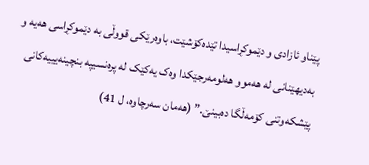پێناو ئازادی و دێموکڕاسیدا تێدەکۆشێت، باوەرێکی قووڵی بە دێموکڕاسی هەیە و بەدیهێنانی لە هەموو هەلومەرجێکدا وەک یەکێک لە پرەنسیپە بنچینەیییەکانی پێشکەوتنی کۆمەڵگا دەبینێ.” (هەمان سەرچاوە، ل 41)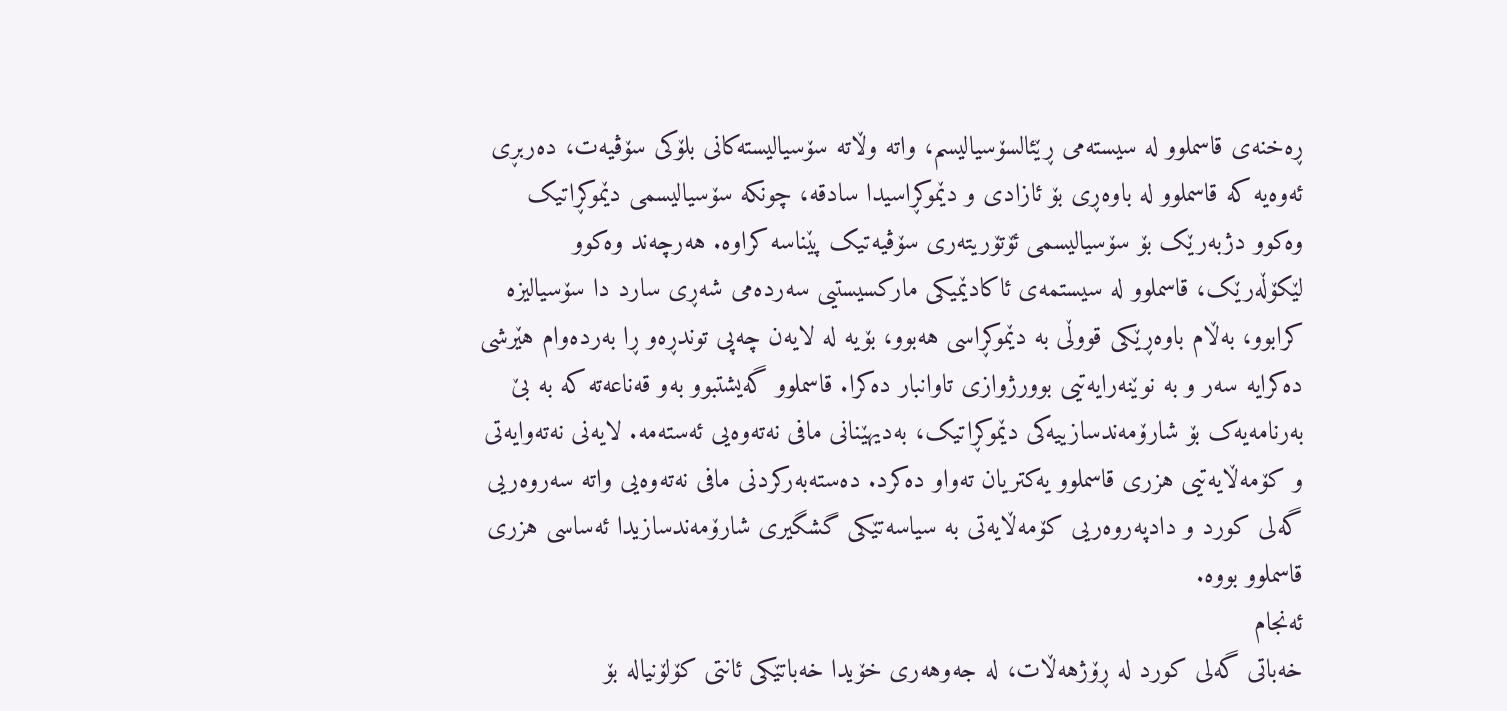ڕەخنەی قاسملوو لە سیستەمی ڕێئالسۆسیالیسم، واتە وڵاتە سۆسیالیستەکانی بلۆکی سۆڤیەت، دەربڕی ئەوەیە کە قاسملوو لە باوەڕی بۆ ئازادی و دێموکڕاسیدا سادقە، چونکە سۆسیالیسمی دێموکڕاتیک وەکوو دژبەرێک بۆ سۆسیالیسمی ئۆتۆریتەری سۆڤیەتیک پێناسە کراوە. هەرچەند وەکوو لێکۆڵەرێک، قاسملوو لە سیستمەی ئاکادێمیکی مارکسیستیی سەردەمی شەڕی سارد دا سۆسیالیزە کرابوو، بەڵام باوەڕێکی قووڵی بە دێموکڕاسی هەبوو، بۆیە لە لایەن چەپی توندڕەو ڕا بەردەوام هێرشی دەکرایە سەر و بە نوێنەرایەتیی بوورژوازی تاوانبار دەکرا. قاسملوو گەیشتبوو بەو قەناعەتە کە بە بێ بەرنامەیەک بۆ شارۆمەندسازییەکی دێموکڕاتیک، بەدیهێنانی مافی نەتەوەیی ئەستەمە. لایەنی نەتەوایەتی و کۆمەڵایەتیی هزری قاسملوو یەکتریان تەواو دەکرد. دەستەبەرکردنی مافی نەتەوەیی واتە سەروەریی گەلی کورد و دادپەروەریی کۆمەڵایەتی بە سیاسەتێکی گشگیری شارۆمەندسازیدا ئەساسی هزری قاسملوو بووە.
ئەنجام
خەباتی گەلی کورد لە ڕۆژهەڵات، لە جەوهەری خۆیدا خەباتێکی ئانتی کۆلۆنیالە بۆ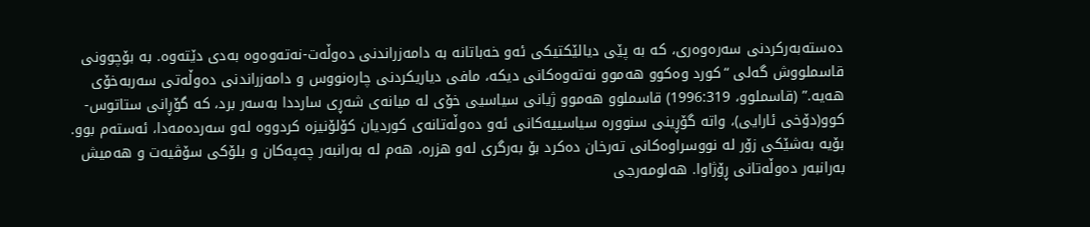دەستەبەرکردنی سەرەوەری، کە بە پێی دیالێکتیکی ئەو خەباتانە بە دامەزراندنی دەوڵەت-نەتەوەوە بەدی دێتەوە. بە بۆچوونی قاسملووش گەلی “کورد وەکوو هەموو نەتەوەکانی دیکە، مافی دیاریکردنی چارەنووس و دامەزراندنی دەوڵەتی سەربەخۆی هەیە.” (قاسملوو، 1996:319) قاسملوو هەموو ژیانی سیاسیی خۆی لە میانەی شەڕی سارددا بەسەر برد، کە گۆڕانی ستاتوس-کوو(دۆخی ئارایی)، واتە گۆڕینی سنوورە سیاسییەکانی ئەو دەوڵەتانەی کوردیان کۆلۆنیزە کردووە لەو سەردەمەدا، ئەستەم بوو. بۆیە بەشێکی زۆر لە نووسراوەکانی تەرخان دەکرد بۆ بەرگری لەو هزرە، هەم لە بەرانبەر چەپەکان و بلۆکی سۆڤیەت و هەمیش بەرانبەر دەوڵەتانی ڕۆژاوا. هەلومەرجی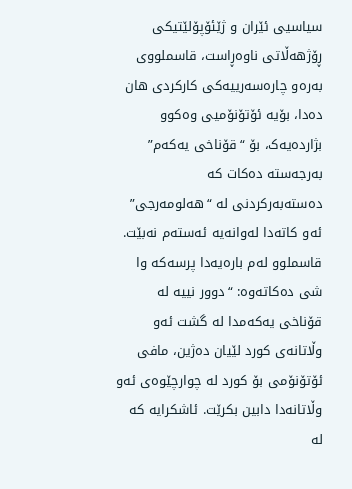سیاسیی ئێران و ژێئۆپۆلێتیکی ڕۆژهەڵاتی ناوەڕاست، قاسملووی بەرەو چارەسەرییەکی کارکردی هان دەدا، بۆیە ئۆتۆنۆمیی وەکوو بژاردەیەک، بۆ “قۆناخی یەکەم” بەرجەستە دەکات کە دەستەبەرکردنی لە “هەلومەرجی” ئەو کاتەدا لەوانەیە ئەستەم نەبێت. قاسملوو لەم بارەیەدا پرسەکە وا شی دەکاتەوە: “دوور نییە لە قۆناخی یەکەمدا لە گشت ئەو وڵاتانەی کورد لێیان دەژین، مافی ئۆتۆنۆمی بۆ کورد لە چوارچێوەی ئەو وڵاتانەدا دابین بکرێت. ئاشکرایە کە لە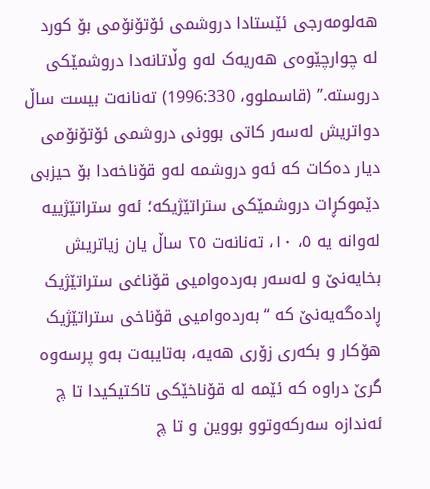هەلومەرجی ئێستادا دروشمی ئۆتۆنۆمی بۆ کورد لە چوارچێوەی هەریەک لەو وڵاتانەدا دروشمێکی دروستە.” (قاسملوو، 1996:330) تەنانەت بیست ساڵ دواتریش لەسەر کاتی بوونی دروشمی ئۆتۆنۆمی دیار دەکات کە ئەو دروشمە لەو قۆناخەدا بۆ حیزبی دێموکڕات دروشمێکی ستراتێژیکە؛ ئەو ستراتێژییە لەوانە یە ٥، ١٠، تەنانەت ٢٥ ساڵ یان زیاتریش بخایەنێ و لەسەر بەردەوامیی قۆناغی ستراتێژیک ڕادەگەیەنێ کە “بەردەوامیی قۆناخی ستراتێژیک هۆکار و بکەری زۆری هەیە، بەتایبەت بەو پرسەوە گرێ دراوە کە ئێمە لە قۆناخێکی تاکتیکیدا تا چ ئەندازە سەرکەوتوو بووین و تا چ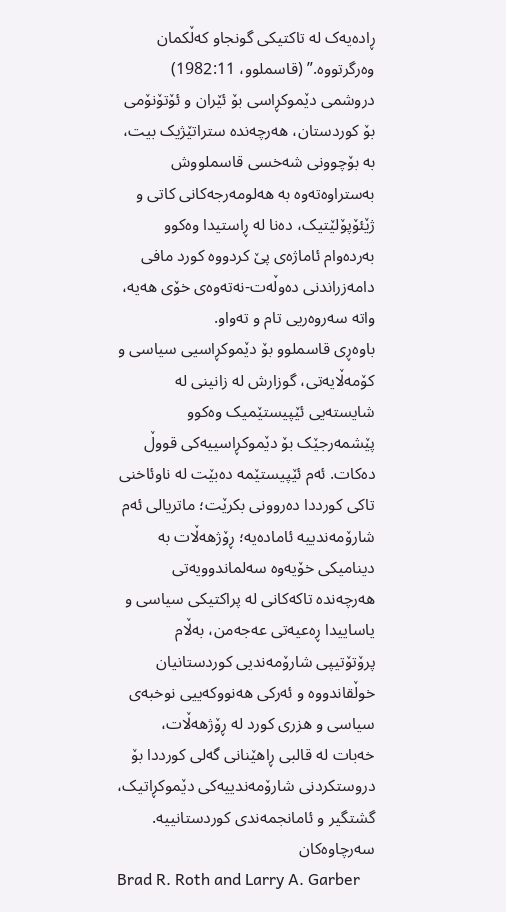ڕادەیەک لە تاکتیکی گونجاو کەڵکمان وەرگرتووە.” (قاسملوو، 1982:11) دروشمی دێموکڕاسی بۆ ئێران و ئۆتۆنۆمی بۆ کوردستان، هەرچەندە ستراتێژیک بیت، بە بۆچوونی شەخسی قاسملووش بەستراوەتەوە بە هەلومەرجەکانی کاتی و ژێئۆپۆلێتیک، دەنا لە ڕاستیدا وەکوو بەردەوام ئاماژەی پێ کردووە کورد مافی دامەزراندنی دەوڵەت-نەتەوەی خۆی هەیە، واتە سەروەریی تام و تەواو.
باوەڕی قاسملوو بۆ دێموکڕاسیی سیاسی و کۆمەڵایەتی، گوزارش لە زانینی لە شایستەیی ئێپیستێمیک وەکوو پێشمەرجێک بۆ دێموکڕاسییەکی قووڵ دەکات. ئەم ئێپیستێمە دەبێت لە ناوئاخنی تاکی کورددا دەروونی بکرێت؛ ماتریالی ئەم شارۆمەندییە ئامادەیە؛ ڕۆژهەڵات بە دینامیکی خۆیەوە سەلماندوویەتی هەرچەندە تاکەکانی لە پراکتیکی سیاسی و یاساییدا ڕەعیەتی عەجەمن، بەڵام پرۆتۆتیپی شارۆمەندیی کوردستانیان خوڵقاندووە و ئەرکی هەنووکەییی نوخبەی سیاسی و هزری کورد لە ڕۆژهەڵات، خەبات لە قالبی ڕاهێنانی گەلی کورددا بۆ دروستکردنی شارۆمەندییەکی دێموکڕاتیک، گشتگیر و ئامانجمەندی کوردستانییە.
سەرچاوەکان
Brad R. Roth and Larry A. Garber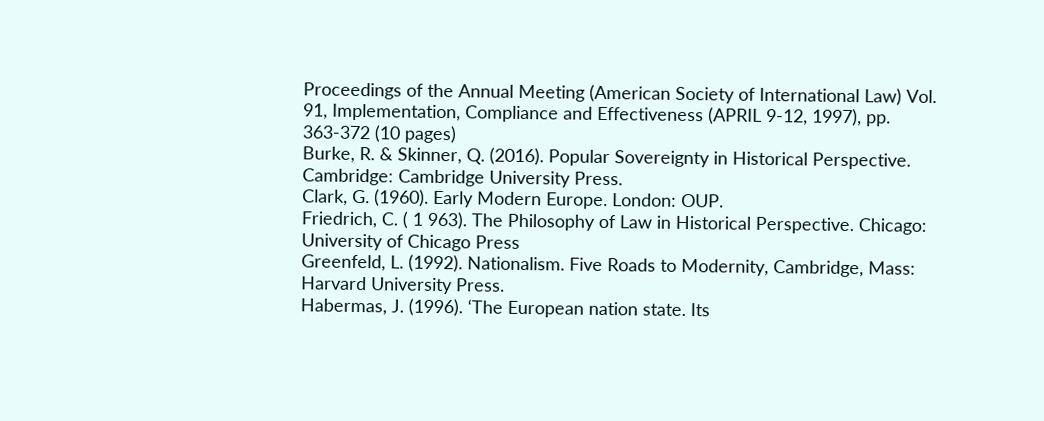Proceedings of the Annual Meeting (American Society of International Law) Vol. 91, Implementation, Compliance and Effectiveness (APRIL 9-12, 1997), pp. 363-372 (10 pages)
Burke, R. & Skinner, Q. (2016). Popular Sovereignty in Historical Perspective. Cambridge: Cambridge University Press.
Clark, G. (1960). Early Modern Europe. London: OUP.
Friedrich, C. ( 1 963). The Philosophy of Law in Historical Perspective. Chicago: University of Chicago Press
Greenfeld, L. (1992). Nationalism. Five Roads to Modernity, Cambridge, Mass: Harvard University Press.
Habermas, J. (1996). ‘The European nation state. Its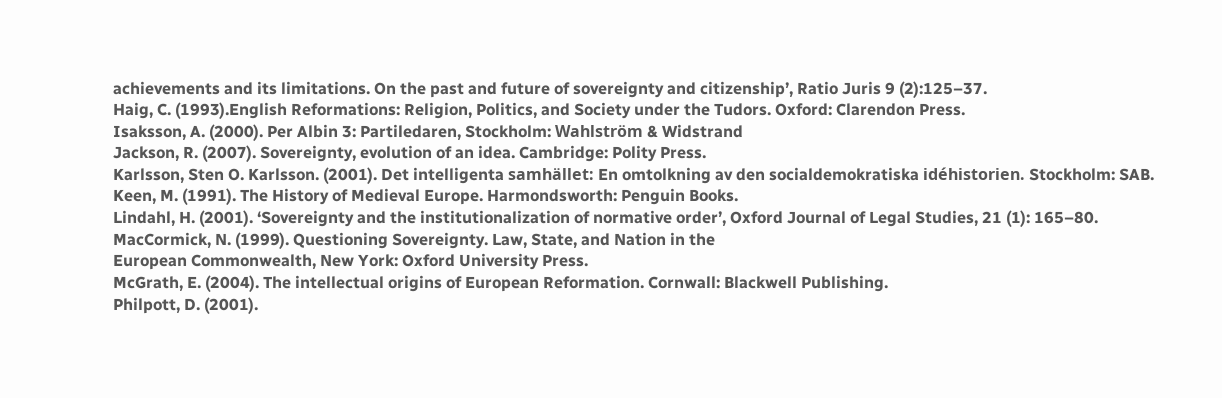achievements and its limitations. On the past and future of sovereignty and citizenship’, Ratio Juris 9 (2):125–37.
Haig, C. (1993).English Reformations: Religion, Politics, and Society under the Tudors. Oxford: Clarendon Press.
Isaksson, A. (2000). Per Albin 3: Partiledaren, Stockholm: Wahlström & Widstrand
Jackson, R. (2007). Sovereignty, evolution of an idea. Cambridge: Polity Press.
Karlsson, Sten O. Karlsson. (2001). Det intelligenta samhället: En omtolkning av den socialdemokratiska idéhistorien. Stockholm: SAB.
Keen, M. (1991). The History of Medieval Europe. Harmondsworth: Penguin Books.
Lindahl, H. (2001). ‘Sovereignty and the institutionalization of normative order’, Oxford Journal of Legal Studies, 21 (1): 165–80.
MacCormick, N. (1999). Questioning Sovereignty. Law, State, and Nation in the
European Commonwealth, New York: Oxford University Press.
McGrath, E. (2004). The intellectual origins of European Reformation. Cornwall: Blackwell Publishing.
Philpott, D. (2001).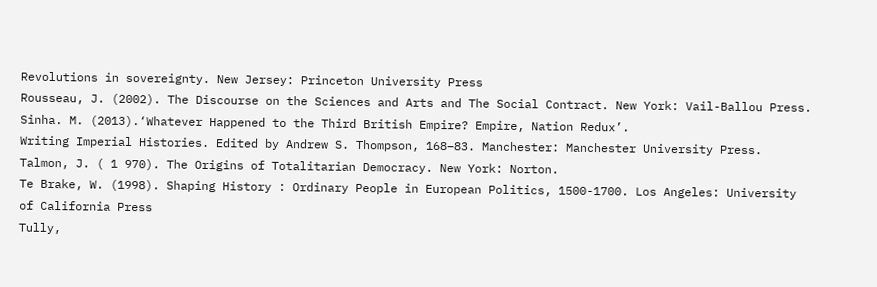Revolutions in sovereignty. New Jersey: Princeton University Press
Rousseau, J. (2002). The Discourse on the Sciences and Arts and The Social Contract. New York: Vail-Ballou Press.
Sinha. M. (2013).‘Whatever Happened to the Third British Empire? Empire, Nation Redux’.
Writing Imperial Histories. Edited by Andrew S. Thompson, 168–83. Manchester: Manchester University Press.
Talmon, J. ( 1 970). The Origins of Totalitarian Democracy. New York: Norton.
Te Brake, W. (1998). Shaping History : Ordinary People in European Politics, 1500-1700. Los Angeles: University of California Press
Tully,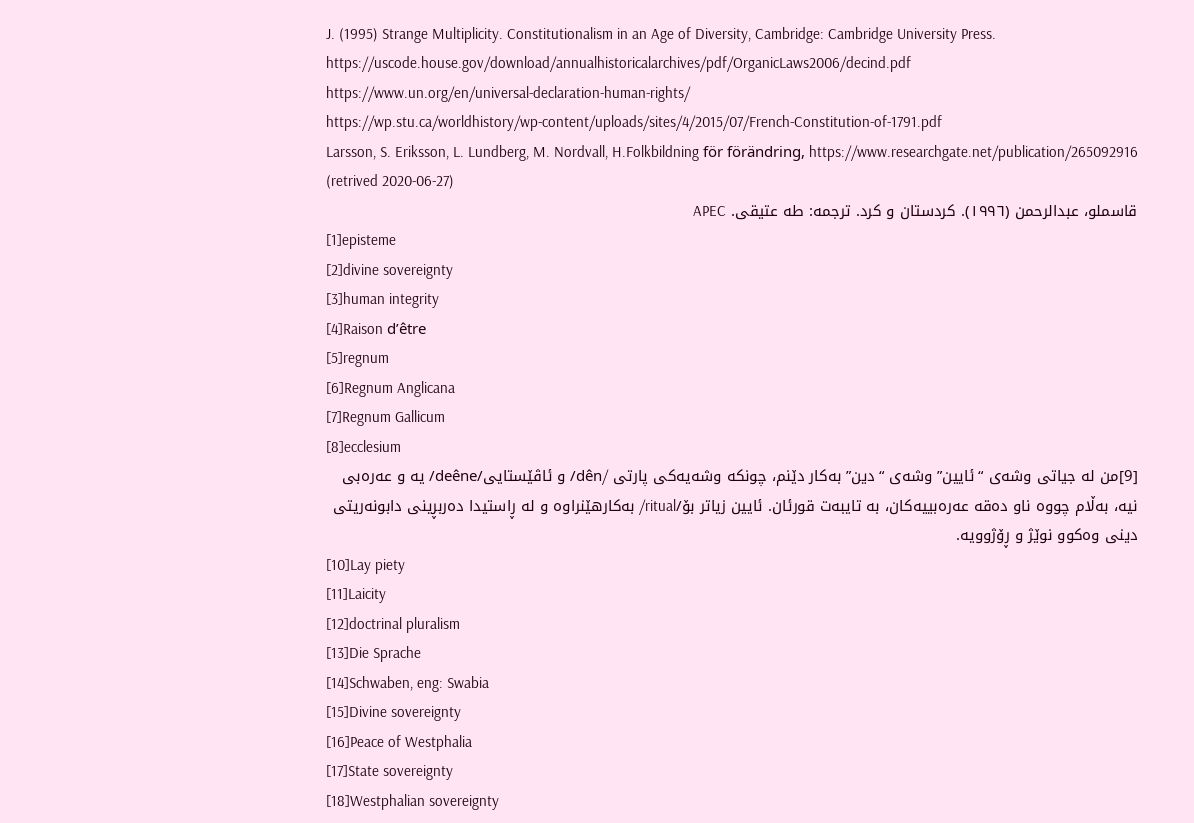J. (1995) Strange Multiplicity. Constitutionalism in an Age of Diversity, Cambridge: Cambridge University Press.
https://uscode.house.gov/download/annualhistoricalarchives/pdf/OrganicLaws2006/decind.pdf
https://www.un.org/en/universal-declaration-human-rights/
https://wp.stu.ca/worldhistory/wp-content/uploads/sites/4/2015/07/French-Constitution-of-1791.pdf
Larsson, S. Eriksson, L. Lundberg, M. Nordvall, H.Folkbildning för förändring, https://www.researchgate.net/publication/265092916 (retrived 2020-06-27)
قاسملو، عبدالرحمن (١٩٩٦). کردستان و کرد. ترجمە: طه عتیقی. APEC
[1]episteme
[2]divine sovereignty
[3]human integrity
[4]Raison d’être
[5]regnum
[6]Regnum Anglicana
[7]Regnum Gallicum
[8]ecclesium
[9]من لە جیاتی وشەی “ئایین” وشەی “دین” بەکار دێنم، چونکە وشەیەکی پارتی /dên/ و ئاڤێستایی/deêne/ یە و عەرەبی نیە، بەڵام چووە ناو دەقە عەرەبییەکان، بە تایبەت قورئان. ئایین زیاتر بۆ/ritual/ بەکارهێنراوە و لە ڕاستیدا دەربڕینی دابونەریتی دینی وەکوو نوێژ و ڕۆژوویە.
[10]Lay piety
[11]Laicity
[12]doctrinal pluralism
[13]Die Sprache
[14]Schwaben, eng: Swabia
[15]Divine sovereignty
[16]Peace of Westphalia
[17]State sovereignty
[18]Westphalian sovereignty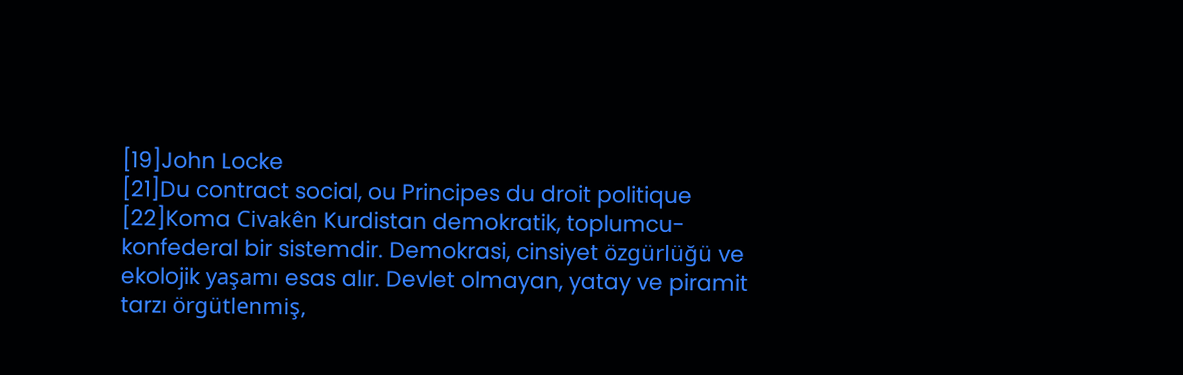[19]John Locke
[21]Du contract social, ou Principes du droit politique
[22]Koma Civakên Kurdistan demokratik, toplumcu-konfederal bir sistemdir. Demokrasi, cinsiyet özgürlüğü ve ekolojik yaşamı esas alır. Devlet olmayan, yatay ve piramit tarzı örgütlenmiş,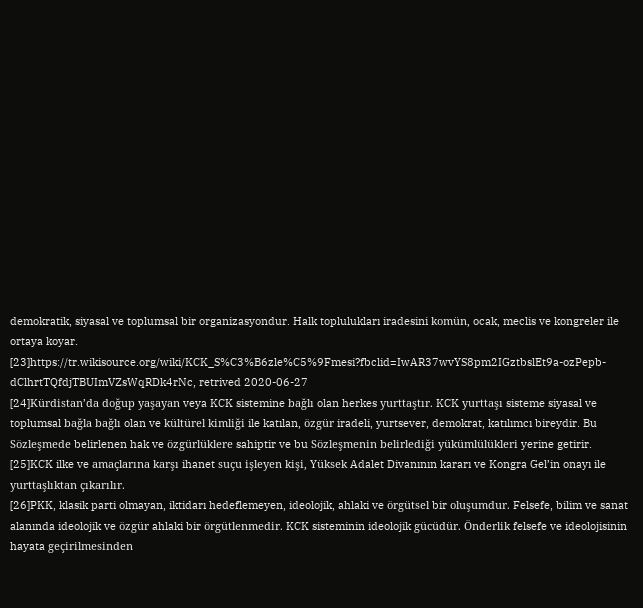demokratik, siyasal ve toplumsal bir organizasyondur. Halk toplulukları iradesini komün, ocak, meclis ve kongreler ile ortaya koyar.
[23]https://tr.wikisource.org/wiki/KCK_S%C3%B6zle%C5%9Fmesi?fbclid=IwAR37wvYS8pm2IGztbslEt9a-ozPepb-dClhrtTQfdjTBUImVZsWqRDk4rNc, retrived 2020-06-27
[24]Kürdistan’da doğup yaşayan veya KCK sistemine bağlı olan herkes yurttaştır. KCK yurttaşı sisteme siyasal ve toplumsal bağla bağlı olan ve kültürel kimliği ile katılan, özgür iradeli, yurtsever, demokrat, katılımcı bireydir. Bu Sözleşmede belirlenen hak ve özgürlüklere sahiptir ve bu Sözleşmenin belirlediği yükümlülükleri yerine getirir.
[25]KCK ilke ve amaçlarına karşı ihanet suçu işleyen kişi, Yüksek Adalet Divanının kararı ve Kongra Gel’in onayı ile yurttaşlıktan çıkarılır.
[26]PKK, klasik parti olmayan, iktidarı hedeflemeyen, ideolojik, ahlaki ve örgütsel bir oluşumdur. Felsefe, bilim ve sanat alanında ideolojik ve özgür ahlaki bir örgütlenmedir. KCK sisteminin ideolojik gücüdür. Önderlik felsefe ve ideolojisinin hayata geçirilmesinden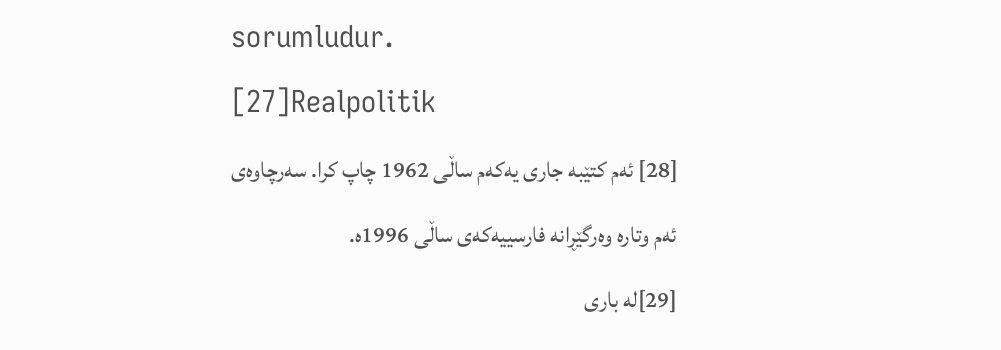sorumludur.
[27]Realpolitik
[28] ئەم کتێبە جاری یەکەم ساڵی 1962 چاپ کرا. سەرچاوەی ئەم وتارە وەرگێڕانە فارسییەکەی ساڵی 1996ە.
[29]لە باری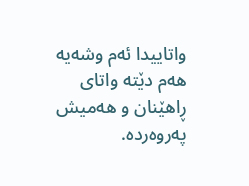واتاییدا ئەم وشەیە هەم دێتە واتای ڕاهێنان و هەمیش پەروەردە.